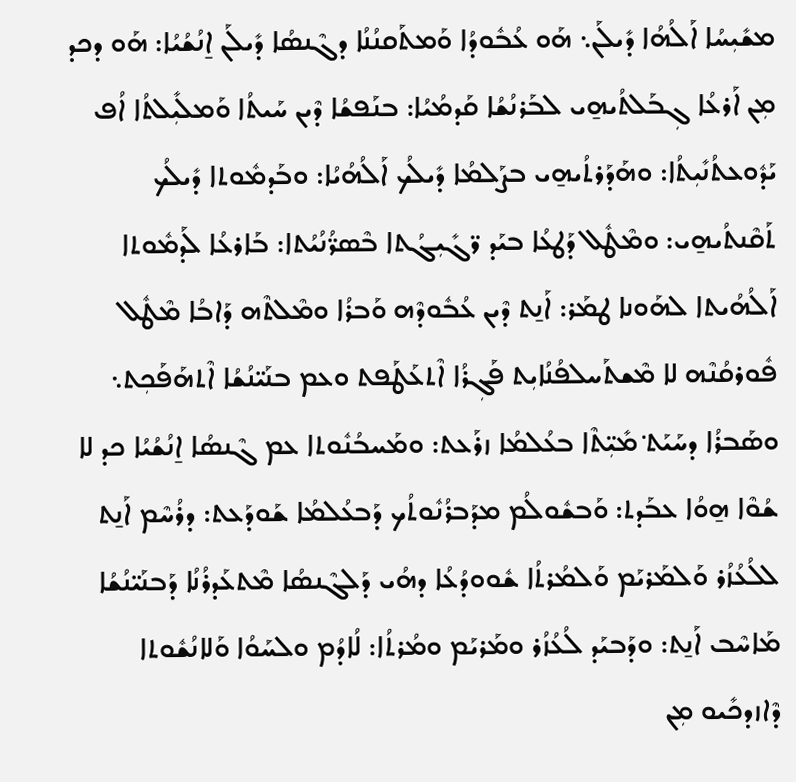ܡܫܺܝܼܚܳܐ ܐܰܠܳܗܳܐ ܕܺܝܠܰܢ܆ ܗܰܘ ܥܳܒܽܘܕܳܐ ܘܰܡܬܰܩܢܳܢܳܐ ܕܓܶܢܣܳܐ ܕܺܝܠܰܢ ܐ̱ܢܳܫܳܝܳܐ: ܗܰܘ ܕܟܕ ܡܼܢ ܐܰܪܥܳܐ ܓܼܒܰܠܬܳܝܗ̱ܝ ܠܒܰܪܢܳܫܳܐ ܩܰܕܡܳܝܳܐ: ܒܢܰܦܫܳܐ ܕܶܝܢ ܚܰܝܬܳܐ ܘܰܡܠܺܝܼܠܬܳܐ ܐܳܦ ܝܰܕܽܘܥܬܳܢܺܝܼܬܳܐ: ܘܗܰܕܰܪܬܳܝܗ̱ܝ ܒܨܰܠܡܳܐ ܕܺܝܠܳܟ ܐܰܠܳܗܳܝܳܐ: ܘܒܰܕܡܽܘܬܐ ܕܺܝܠܳܟ ܬܰܩܶܢܬܳܝܗ̱ܝ: ܘܡܶܛܽܠ ܕܰܛܥܳܐ ܒܝܰܕ ܪ̈ܓܺܝܼܓܳܬܐ ܒܶܣܪ̈ܳܢܳܝܳܬܐ: ܒܰܐܪܥܳܐ ܠܰܕܡܽܘܬܐ ܐܰܠܳܗܳܝܬܐ ܠܗܰܘܢܐ ܛܡܰܪ: ܐܰܢ̱ܬ ܕܶܝܢ ܥܳܒܽܘܕܶܗ ܘܰܒܪܳܐ ܘܡܶܠܬܶܗ ܕܰܐܒܳܐ ܡܶܛܽܠ ܦܽܘܪܩܳܢܶܗ ܠܐ ܡܶܫܬܰܚܠܦܳܢܳܐܝܼܬ ܦܰܓܼܪܳܐ ܐܶܬܥܰܛܰܦܬ ܘܥܡ ܒܢܰܝ̈ܢܳܫܳܐ ܐܶܬܗܰܦܰܟܼܬ܆ ܘܣܰܒܪܳܐ ܕܚܰܝܰܬ݀ ܡܺܝܼ̈ܬܶܐ ܒܥܳܠܡܳܐ ܙܪܰܥܬ: ܘܡܰܚܒܳܢܽܘܬܐ ܥܡ ܓܶܢܣܳܐ ܐ̱ܢܳܫܳܝܳܐ ܟܕ ܠܐ ܫܳܘܶܐ ܗ̱ܘܳܐ ܥܒܰܕܬ: ܘܰܒܫܽܘܠܳܡ ܡܕܰܒܪܳܢܽܘܬܳܟ ܕܰܒܥܳܠܡܳܐ ܫܰܘܕܰܥܬ: ܕܪܳܚܶܡ ܐܰܢ̱ܬ ܠܠܳܥܳܙܳܪ ܘܰܠܡܰܪܝܰܡ ܘܰܠܡܳܪܬܳܐ ܫܽܘܘܕܳܥܳܐ ܕܗܳܝ ܕܰܠܓܶܢܣܳܐ ܡܶܬܥܰܕܪܳܢܳܐ ܕܰܒܢܰܝ̈ܢܳܫܳܐ ܡܰܐܚܶܒ ܐܰܢ̱ܬ: ܘܕܰܒܝܰܕ ܠܳܥܳܙܳܪ ܘܡܰܪܝܰܡ ܘܡܳܪܬܳܐ: ܠܳܐܕܳܡ ܘܠܚܰܘܳܐ ܘܰܠܐܢܳܫܽܘܬܐ ܕܶܐܙܕܟܺܝܘ ܡܼܢ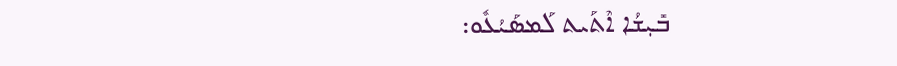ܒܺܝܼܫܳܐ ܐܶܬܰܝܬ ܠܰܡܣܰܝܳܥܽܘ: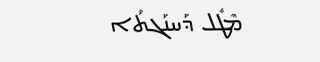ܡܶܛܽܠ ܕܰܚܢܰܓܬܳܐ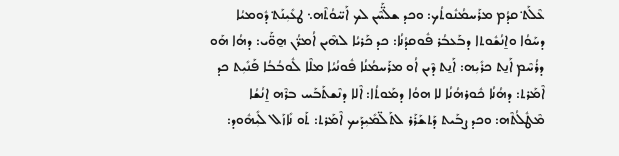ܥܶܠܰܬ݀ ܩܕܳܡ ܡܪܰܚܡܳܢܽܘܬܳܟ: ܘܟܕ ܫܠ̈ܰܚܶܢ ܠܟ ܐܰܚ̈ܘܳܬܶܗ܆ ܛܥܺܝܼܢܰܬ݀ ܕܽܘܡܝܳܐ ܕܚܰܘܳܐ ܘܐ̱ܢܳܫܽܘܬܐ ܕܒܰܥܒܳܪ ܦܽܘܩܕܳܢܳܐ: ܟܕ ܟܰܪܝܳܐ ܠܗܶܝܢ ܐܳܡܪ̈ܳܢ ܗ̱ܘ̈ܰܝ: ܕܗܳܐ ܗܰܘ ܕܪܳܚܶܡ ܐܰܢ̱ܬ ܟܪܺܝܼܗ: ܐܰܢ̱ܬ ܕܶܝܢ ܐܳܘ ܡܪܰܚܡܳܢܳܐ ܦܽܘܢܳܝܳܐ ܡܠܶܐ ܠܽܘܒܳܒܳܐ ܦܰܢܺܝܼܬ ܟܕ ܐܶܡܰܪܬ: ܕܗܳܢܳܐ ܟܽܘܪܗܳܢܳܐ ܠܐ ܗܘܳܐ ܕܡܰܘܬܳܐ: ܐܶܠܐ ܕܢܶܫܬܰܒܰܚ ܒܪܶܗ ܐ̱ܢܳܫܳܐ ܡܶܛܽܠܳܬܶܗ: ܘܟܕ ܨܒܰܝܬ ܕܰܬܫܰܪܰܪ ܠܬܰܠ̈ܡܺܝܼܕܰܝܟ ܐܶܡܰܪܬ: ܬܰܘ ܢܺܐܙܰܠ ܠܺܝܼܗܽܘܕ: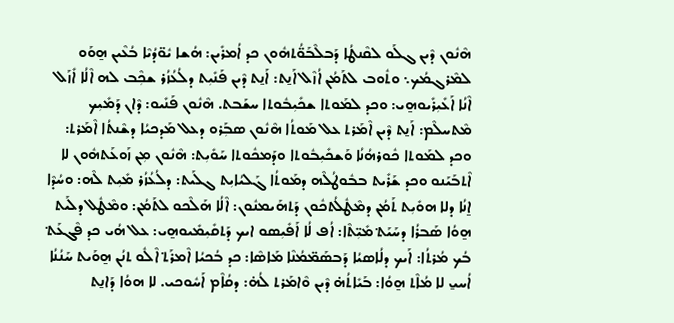ܗܶܢܽܘܢ ܕܶܝܢ ܓܠܰܘ ܠܩܶܢܛܳܐ ܕܰܒܠܶܒܰܘ̈ܳܬܗܽܘܢ ܟܕ ܐܳܡܪܺܝܢ: ܗܳܫܐ ܝܽܘ̈ܕܳܝܶܐ ܒܳܥܶܝܢ ܗ̱ܘܰܘ ܠܡܶܪܓܡܳܟ܆ ܘܬܽܘܒ ܠܬܰܡܳܢ ܐܳܙܶܠ ܐܰܢ̱ܬ: ܐܰܢ̱ܬ ܕܶܝܢ ܦܰܢܺܝܼܬ ܕܠܳܥܳܙܳܪ ܫܟܼܶܒ ܠܗ ܐܶܠܳܐ ܐܺܙܰܠ ܐܶܢܳܐ ܐܰܥܺܝܼܪܺܝܘܗ̱ܝ: ܘܟܕ ܠܡܰܘܬܐ ܫܟܺܝܼܒܽܘܬܐ ܚܫܰܒܬ. ܗܶܢܽܘܢ ܦܰܢܺܝܘ: ܕܶܐܢ ܕܰܡܺܝܼܟ ܡܶܬܚܠܶܡ: ܐܰܢ̱ܬ ܕܶܝܢ ܐܶܡܰܪܬ ܥܠ ܡܰܘܬܳܐ ܗܶܢܽܘܢ ܣܒܼܰܪܘ ܕܥܠ ܡܰܕܟܝܳܐ ܕܫܶܢܬܳܐ ܐܶܡܰܪܬ: ܘܟܕ ܠܡܰܘܬܐ ܟܽܘܪܗܳܢܳܐ ܘܰܫܟܺܝܼܒܽܘܬܐ ܘܕܰܡܟܽܘܬܐ ܚܰܘܺܝܼܬ: ܗܶܢܽܘܢ ܡܼܢ ܙܰܘܥܰܬܗܽܘܢ ܠܐ ܐܶܬܒܰܝܰܢܘ ܘܟܕ ܫܰܪܺܝܬ ܒܒܽܘܛܳܠܶܗ ܕܡܰܘܬܳܐ ܓܰܠܝܳܐܝܼܬ ܓܠܰܝܬ: ܕܠܳܥܳܙܳܪ ܡܺܝܼܬ ܠܶܗ: ܘܚܳܕܶܐ ܐ̱ܢܳܐ ܕܠܐ ܗܘܺܝܼܬ ܬܰܡܳܢ ܕܡܶܛܽܠܳܬܟܽܘܢ ܕܰܬܗܰܝܡܢܽܘܢ: ܐܶܠܳܐ ܗܰܠܶܟܘ ܠܬܰܡܳܢ: ܘܡܶܛܽܠ ܕܠܰܝܬ ܗ̱ܘܳܐ ܣܰܒܪܳܐ ܕܚܰܝܰܬ݀ ܡܺܝܼ̈ܬܶܐ: ܐܳܦ ܠܳܐ ܐܰܦܺܝܼܣܘ ܐܝܟ ܕܰܬܩܺܝܼܡܺܝܘܗ̱ܝ: ܥܠ ܗܳܝ ܟܕ ܦܶܓܥܰܬ݀ ܒܳܟ ܡܳܪܬܳܐ: ܐܰܝܟ ܕܠܳܐܣܝܳܐ ܕܰܒܣܰܡ̈ܡܳܢܶܐ ܡܰܐܣܶܐ: ܟܕ ܒܳܟܝܳܐ ܐܶܡܪܰܬ݀ ܐܶܠܽܘ ܬܢܳܢ ܗ̱ܘܰܝܬ ܚܰܢܳܢܳܐ ܐܳܚܝ̱ ܠܐ ܡܳܐܶܬ ܗ̱ܘܳܐ: ܒܰܝܺܐܬܳܗ̇ ܕܶܝܢ ܘܶܐܡܰܪܬ ܠܳܗ̇: ܕܩܳܐܶܡ ܐܰܚܽܘܟܝ. ܠܐ ܗܘܳܐ ܕܰܐܢ̱ܬ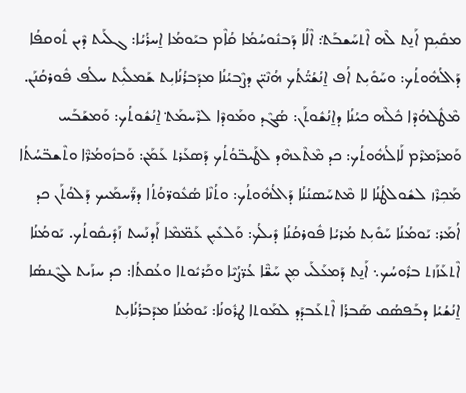ܡܩܺܝܼܡ ܐܰܢ̱ܬ ܠܶܗ ܐܶܬܚܰܫܒܰܬ݀: ܐܶܠܳܐ ܕܰܒܢܽܘܚܳܡܳܐ ܩܳܐܶܡ ܒܝܰܘܡܳܐ ܐ̱ܚܪܳܝܳܐ: ܓܠܰܝܬ ܕܶܝܢ ܬܽܘܩܦܳܐ ܕܰܐܠܳܗܽܘܬܳܟ: ܘܚܰܘܺܝܼܬ ܐܳܦ ܐ̱ܢܳܫܳܝ̈ܳܬܳܟ ܗܳܢܶܝ̈ܢ ܕܨܶܒܝܳܢܳܐ ܡܕܰܒܪܳܢܳܐܝܼܬ ܫܰܡܠܺܝܼܬ ܚܠܳܦ ܦܽܘܪܩܳܢܰܢ. ܡܶܛܽܠܗܳܕܶܐ ܟܽܠܶܗ ܟܝܳܢܳܐ ܕܐ̱ܢܳܫܽܘܬܰܢ: ܣܳܓܶܕ ܘܡܰܘܕܶܐ ܠܪܶܚܡܰܬ݀ ܐ̱ܢܳܫܽܘܬܳܟ: ܘܰܡܫܰܒܰܚ ܘܰܡܪܰܡܪܶܡ ܠܰܐܠܳܗܽܘܬܳܟ: ܟܕ ܡܶܬܶܥܗܶܕ ܠܛܰܝܒ̈ܘܳܬܳܟ ܕܰܣܥܰܪܬ ܥܰܡܰܢ: ܘܰܒܙܽܘܡܳܪ̈ܶܐ ܘܬܶܫܒ̈ܚܳܬܳܐ ܡܰܟܼܪܶܙ ܠܫܽܘܠܛܳܢܳܐ ܠܐ ܡܶܬܚܰܣܢܳܢܳܐ ܕܰܐܠܳܗܽܘܬܳܟ: ܘܬܳܢܶܐ ܣܳܥܽܘܪ̈ܘܳܬܳܐ ܕܪ̈ܰܚܡܰܝܟ ܕܰܠܘܳܬܰܢ ܟܕ ܐܳܡܰܪ: ܝܰܘܡܳܢܳܐ ܚܰܘܺܝܼܬ ܡܳܪܝܳܐ ܦܽܘܪܩܳܢܳܐ ܕܺܝܠܳܟ: ܘܰܠܥܺܝܼܢ ܥܰܡ̈ܡܶܐ ܐܰܕܢܰܚܬ ܙܰܕܺܝܩܽܘܬܳܟ. ܝܰܘܡܳܢܳܐ ܐܶܬܥܰܙܰܙܬ ܒܪܽܘܚܳܟ܆ ܐܰܢ̱ܬ ܕܰܡܥܰܠܰܝ ܡܼܢ ܚܰܫ̈ܶܐ ܥܳܪ̈ܨܳܝܶܐ ܘܟܰܪܝܽܘܬܐ ܘܥܳܩܬܳܐ: ܟܕ ܚܙܰܝܬ ܠܓܶܢܣܳܐ ܐ̱ܢܳܫܳܝܳܐ ܕܒܰܦܣܳܩ ܣܰܒܪܳܐ ܐܶܬܥܰܒܕܰܕ ܠܡܰܘܬܐ ܛܪܽܘܢܳܐ: ܝܰܘܡܳܢܳܐ ܡܕܰܒܪܳܢܳܐܝܼܬ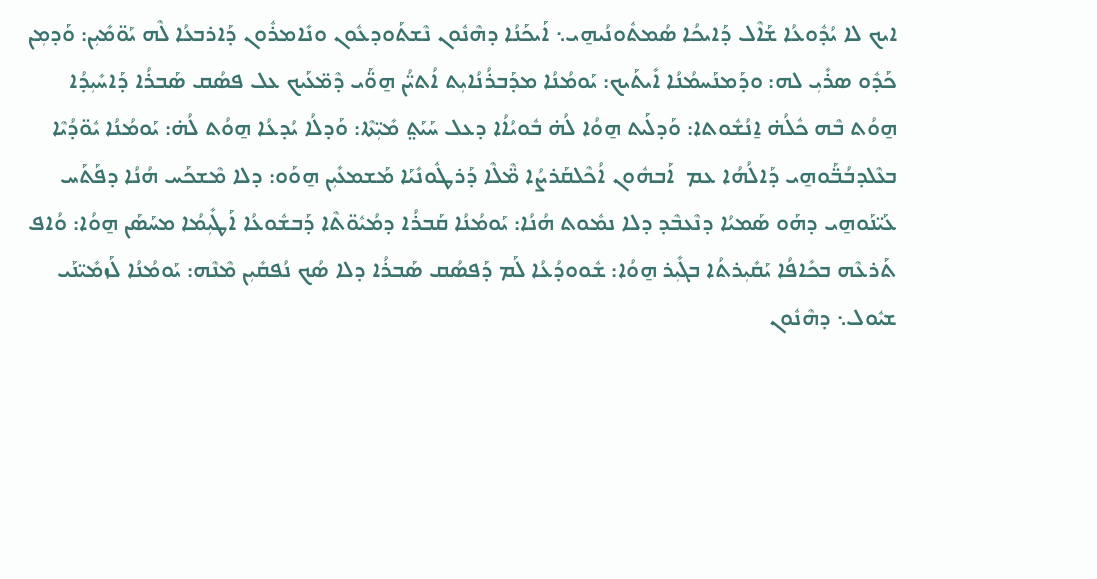ܐܝܟ ܠܐ ܝܳܕܽܘܥܳܐ ܫܰܐܶܠ ܕܰܐܝܟܳܐ ܣܳܡܬܽܘܢܳܝܗ̱ܝ܆ ܐܰܝܟܰܢܳܐ ܕܗܶܢܽܘܢ ܢܶܫܬܰܘܕܥܽܘܢ ܘܢܺܐܡܪܽܘܢ ܕܰܐܪܒܥܳܐ ܠܶܗ ܝܰܘ̈ܡܺܝܼܢ: ܘܰܕܡܼܢ ܟܰܕܽܘ ܣܪܺܝܼ ܠܗ: ܘܕܰܡܢܰܚܡܳܢܳܐ ܐܺܝܬܰܝܟ: ܝܰܘܡܳܢܳܐ ܡܕܰܒܪܳܢܳܐܝܼܬ ܐܳܬܝ̈ܳܢ ܗ̱ܘ̈ܰܝ ܕܶܡ̈ܥܰܝܟ ܥܠ ܦܣܳܩ ܣܰܒܪܳܐ ܕܰܐܚܺܝܼܕܳܐ ܗ̱ܘܳܬ ܒܶܗ ܟܽܠܳܗ̇ ܐ̱ܢܳܫܽܘܬܐ: ܘܰܕܠܰܝܬ ܗ̱ܘܳܐ ܠܳܗ̇ ܒܽܘܝܳܐܳܐ ܕܥܠ ܚܰܝܰܬ݀ ܡܺܝܼ̈ܬܶܐ: ܘܰܕܠܳܐ ܝܳܕܥܳܐ ܗ̱ܘܳܬ ܠܳܗ̇: ܝܰܘܡܳܢܳܐ ܝܽܘ̈ܕܳܝܶܐ ܒܥܶܠܕܒܳܒ̈ܰܘܗ̱ܝ ܕܰܐܠܳܗܳܐ ܥܡ  ܐܰܒܗܽܘܢ ܐܳܟܶܠܩܰܪܨܳܐ ܡ̈ܶܠܶܐ ܕܰܪܛܽܘܢܺܝܰܐ ܡܰܫܡܥܺܝܼܢ ܗ̱ܘܰܘ: ܕܠܐ ܡܶܫܟܰܚ ܗܳܢܳܐ ܕܦܰܬܰܚ ܥܰܝ̈ܢܰܘܗ̱ܝ ܕܗܰܘ ܣܰܡܝܳܐ ܕܢܶܥܒܶܕ ܕܠܐ ܢܡܽܘܬ ܗܳܢܳܐ: ܝܰܘܡܳܢܳܐ ܩܰܒܪܳܐ ܕܡܳܝܽܘ̈ܬܶܐ ܕܰܒܫܽܘܥܳܐ ܐܰܛܺܝܼܡܳܐ ܡܚܰܣܰܢ ܗ̱ܘܳܐ: ܘܳܐܦ ܬܰܪܥܶܗ ܒܟܺܐܦܳܐ ܝܰܩܺܝܼܪܬܳܐ ܒܓܺܝܼܪ ܗ̱ܘܳܐ: ܫܽܘܘܕܳܥܳܐ ܠܰܡ ܕܰܦܣܳܩ ܣܰܒܪܳܐ ܕܠܐ ܣܳܟ ܢܳܦܩܺܝܼܢ ܡܶܢܶܗ: ܝܰܘܡܳܢܳܐ ܠܰܙܡܺܝ̈ܢܰܝ ܫܝܽܘܠ܆ ܕܗܶܢܽܘܢ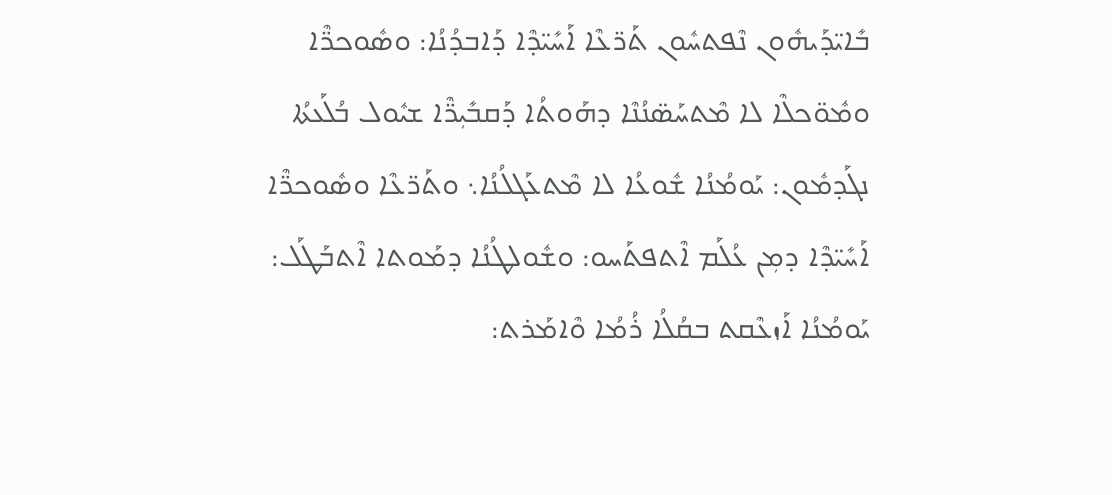ܒܺܐܝ̈ܕܰܝܗܽܘܢ ܢܶܦܬܚܽܘܢ ܬܰܪ̈ܥܶܐ ܐܰܚܺܝ̈ܕܶܐ ܕܰܐܒܕܳܢܳܐ: ܘܣܽܘܟܪ̈ܶܐ ܘܡܽܘ̈ܟܠܶܐ ܠܐ ܡܶܬܚܰܣ̈ܢܳܢܶܐ ܕܗܰܘܬܳܐ ܕܰܩܒܺܝܼܪ̈ܶܐ ܫܝܽܘܠ ܒܳܠܰܥܬܳܐ ܢܓܰܕܡܽܘܢ: ܝܰܘܡܳܢܳܐ ܫܽܘܥܳܐ ܠܐ ܡܶܬܥܰܓܠܳܢܳܐ܆ ܘܬܰܪ̈ܥܶܐ ܘܣܽܘܟܪ̈ܶܐ ܐܰܚܺܝ̈ܕܶܐ ܕܡܼܢ ܥܳܠܰܡ ܐܶܬܦܬܰܚܘ: ܘܫܽܘܠܛܳܢܳܐ ܕܡܰܘܬܐ ܐܶܬܒܰܛܰܠ: ܝܰܘܡܳܢܳܐ ܐܰܙܥܶܩܬ ܒܩܳܠܳܐ ܪܳܡܳܐ ܘܶܐܡܰܪܬ: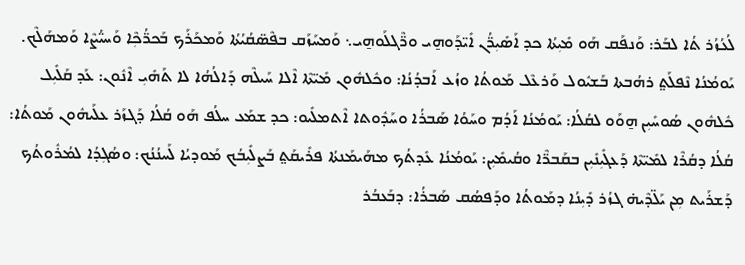ܠܳܥܳܙܳܪ ܬܳܐ ܠܒܰܪ: ܘܰܢܦܰܩ ܗܰܘ ܡܺܝܼܬܳܐ ܟܕ ܐܰܣܺܝܼܪ̈ܳܢ ܐܺܝ̈ܕܰܘܗ̱ܝ ܘܪ̈ܶܓܠܰܘܗ̱ܝ܆ ܘܰܡܚܰܙܰܩ ܒܦܶܣ̈ܩܳܝܳܬܳܐ ܘܰܡܟܰܪܰܟ ܒܰܟܪ̈ܳܟܼܶܐ ܘܰܚܝ̈ܳܨܶܐ ܘܰܡܗܰܠܶܟ. ܝܰܘܡܳܢܳܐ ܢܶܦܠܰܬ݀ ܪܗܳܒܬܐ ܒܰܫܝܽܘܠ ܘܰܪܥܶܠ ܡܰܘܬܳܐ ܘܙܳܥ ܐܰܒܕܳܢܳܐ: ܘܟܽܠܗܽܘܢ ܡܺܝ̈ܬܶܐ ܐܶܠܐ ܚܰܝܠܶܗ ܕܰܐܠܳܗܳܐ ܠܐ ܬܰܗܺܝܼ ܐܶܢܽܘܢ: ܥܰܕ ܩܰܠܺܝܼܠ ܟܽܠܗܽܘܢ ܣܳܘܚܺܝܼܢ ܗ̱ܘܰܘ ܠܩܳܠܳܐ: ܝܰܘܡܳܢܳܐ ܐܰܕܳܡ ܘܚܰܘܳܐ ܣܰܒܪܳܐ ܘܚܰܕܽܘܬܐ ܐܶܬܡܠܺܝܘ: ܟܕ ܫܡܰܥ ܚܠܳܦ ܗܰܘ ܩܳܠܳܐ ܕܰܓܙܰܪ ܥܠܰܝܗܽܘܢ ܡܰܘܬܳܐ: ܩܳܠܳܐ ܕܩܳܪܶܐ ܠܡܺܝ̈ܬܶܐ ܕܰܥܓܺܝܼܢܺܝܼܢ ܒܩܰܒܪ̈ܶܐ ܘܩܳܝܡܺܝܼܢ: ܝܰܘܡܳܢܳܐ ܥܺܕܬܳܟ ܡܗܰܝܡܰܢܬܳܐ ܦܪܺܝܩܰܬ݀ ܒܰܨܠܺܝܼܒܳܟ ܡܰܘܕܝܳܐ ܠܰܚܢܳܢܳܟ: ܘܣܳܓܼܕܳܐ ܠܡܳܪܽܘܬܳܟ ܕܰܫܪܰܝܬ ܡܼܢ ܝܰܠ̈ܕܶܝܗ̇ ܓܙܳܪ ܕܺܝܼܢܳܐ ܕܡܰܘܬܳܐ ܘܕܰܦܣܳܩ ܣܰܒܪܳܐ: ܕܒܰܥܒܳܪ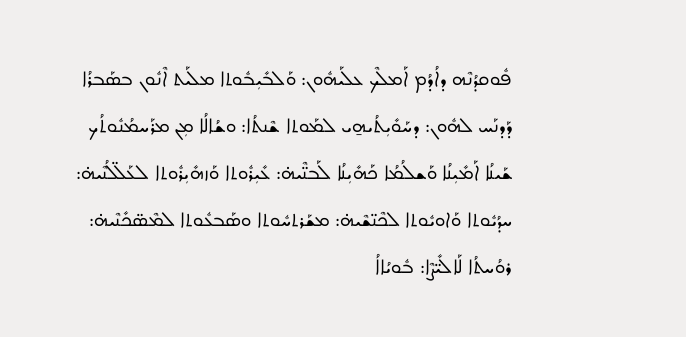ܦܽܘܩܕܳܢܶܗ ܕܐܳܕܳܡ ܐܰܡܠܶܟ ܥܠܰܝܗܽܘܢ: ܘܰܠܒܺܝܼܒܽܘܬܐ ܡܠܰܝܬ ܐܶܢܽܘܢ ܒܣܰܒܪܳܐ ܕܰܕܢܰܚ ܠܗܽܘܢ: ܕܚܰܘܺܝܼܬܳܝܗ̱ܝ ܠܡܰܘܬܐ ܫܶܢܬܳܐ: ܘܫܳܐܠܳܐ ܡܼܢ ܡܪܰܚܡܳܢܽܘܬܳܟ ܫܰܝܢܳܐ ܐܰܡܺܝܼܢܳܐ ܘܰܫܠܳܡܳܐ ܟܰܗܺܝܼܢܳܐ ܠܰܒܢ̈ܶܝܗ̇: ܥܺܝܼܪܽܘܬܐ ܘܰܙܗܺܝܼܪܽܘܬܐ ܠܥܰܠ̈ܠܳܢܶܝܗ̇: ܚܕܳܝܽܘܬܐ ܘܰܐܘܝܽܘܬܐ ܠܟܶܢ̈ܫܶܝܗ̇: ܡܫܰܪܬܚܽܘܬܐ ܘܣܰܒܥܽܘܬܐ ܠܡܶܣ̈ܟܺܢܶܝܗ̇: ܪܘܳܚܬܳܐ ܠܰܐܠܺܝ̈ܨܶܐ: ܒܽܘܝܳܐܐܳ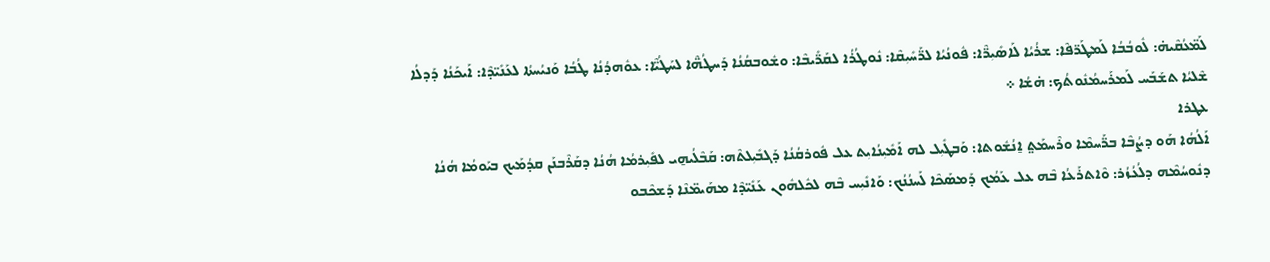ܠܰܡ̈ܥܳܩܶܝܗ̇: ܠܽܘܒܳܒܳܐ ܠܰܡܛܰܪ̈ܦܶܐ: ܫܪܳܝܳܐ ܠܰܐܣܺܝܼܪ̈ܶܐ: ܦܽܘܢܳܝܳܐ ܠܪ̈ܰܚܺܝܼܩܶܐ: ܢܽܘܛܳܪܳܐ ܠܩܰܪ̈ܺܝܒܶܐ: ܘܫܽܘܒܩܳܢܳܐ ܕܰܚܛܳܗ̈ܶܐ ܠܚܰܛܳܝ̈ܶܐ: ܥܘܽܗܕܳܢܳܐ ܛܳܒܳܐ ܘܰܢܝܳܚܬܳܐ ܠܥܰܢܺܝ̈ܕܶܐ: ܐܰܝܟܰܢܳܐ ܕܰܕܠܳܐ ܫܶܠܝܳܐ ܬܫܰܒܰܚ ܠܰܡܪܰܚܡܳܢܽܘܬܳܟ: ܗ̇ܫܳܐ ܀
ܥܛܪܐ
ܐܰܠܳܗܳܐ ܗܰܘ ܕܨܳܒܶܐ ܒܪ̈ܰܚܡܶܐ ܘܪܶܚܡܰܬ݀ ܐ̱ܢܳܫܽܘܬܐ: ܘܰܒܛܺܝܼܠ ܠܗ ܐܰܡܺܝܼܢܳܐܝܼܬ ܥܠ ܦܽܘܪܩܳܢܳܐ ܕܰܓܒܺܝܼܠܬܶܗ: ܩܰܒܶܠܳܝܗ̱ܝ ܠܦܺܝܼܪܡܳܐ ܗܳܢܳܐ ܕܩܰܪܶܒܢܰܢ ܩܕܳܡܰܝܟ ܒܝܰܘܡܳܐ ܗܳܢܳܐ ܕܢܽܘܚܳܡܶܗ ܕܠܳܥܳܙܳܪ: ܘܶܐܬܪܰܥܳܐ ܒܶܗ ܥܠ ܥܰܡܳܟ ܕܰܡܣܰܟܶܐ ܠܰܚܢܳܢܳܟ: ܘܰܐܢܺܝܼܚ ܒܶܗ ܠܟܽܠܗܽܘܢ ܥܰܢܺܝ̈ܕܶܐ ܡܗܰܝܡ̈ܢܶܐ ܕܰܫܟܶܒܘ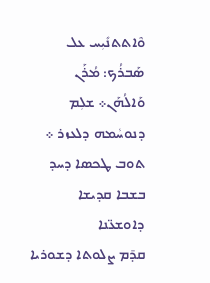ܘܶܐܬܬܢܺܝܼܚ ܥܠ ܣܰܒܪܳܟ: ܡܳܪܰܢ ܘܰܐܠܳܗܰܢ܀ ܫܠܼܡ ܕܢܘܚܵܡܗ ܕܠܥܙܪ ܀
ܬܘܒ ܛܟܣܐ ܕܚܕ ܒܫܒܐ ܩܕܝܫܐ ܕܐܘܫܥ̈ܢܐ
ܩܕ̄ܡ ܨܠܘܬܐ ܕܫܘܪܝܐ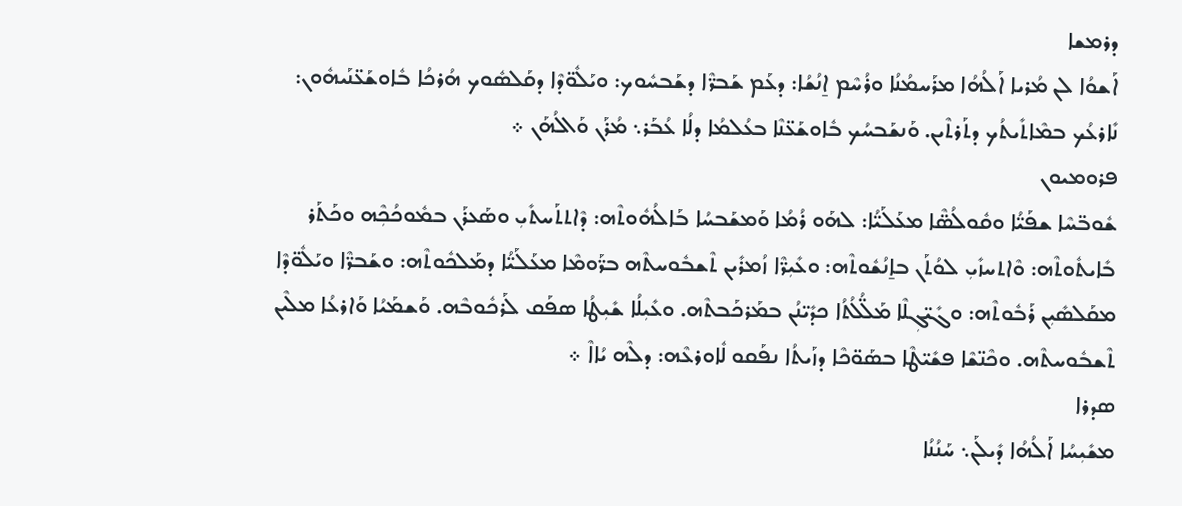ܕܪܡܫܐ
ܐܰܫܘܳܐ ܠܢ ܡܳܪܝܐ ܐܰܠܳܗܳܐ ܡܪܰܚܡܳܢܳܐ ܘܪܳܚܶܡ ܐ̱ܢܳܫܳܐ: ܕܥܰܡ ܫܰܒܪ̈ܶܐ ܕܫܰܒܚܽܘܟ: ܘܝܰܠܽܘ̈ܕܶܐ ܕܩܰܠܣܽܘܟ ܗܳܪܟܳܐ ܒܽܐܘܫܰܥ̈ܢܰܝܗܽܘܢ: ܢܺܐܪܥܳܟ ܒܡܶܐܬܺܝܬܳܟ ܕܬܰܪܬܶܝܢ. ܘܰܢܫܰܒܚܳܟ ܒܽܐܘܫܰܥ̈ܢܶܐ ܒܥܳܠܡܳܐ ܕܠܳܐ ܥܳܒܰܪ܆ ܡܳܪܰܢ ܘܰܐܠܳܗܰܢ ܀
ܦܪܘܡܝܘܢ
ܫܽܘܒ̈ܚܶܐ ܫܦܰܝ̈ܳܐ ܘܩܽܘܠܳܣ̈ܶܐ ܡܥܰܠܰܝ̈ܳܐ: ܠܗܰܘ ܪܳܡܳܐ ܘܰܡܫܰܒܚܳܐ ܒܰܐܠܳܗܽܘܬܶܗ: ܕܶܐܬܬܰܚܬܺܝܼ ܘܣܰܥܪܰܢ ܒܡܽܘܟܳܟܼܶܗ ܘܟܰܬܰܪ ܒܺܐܝܬܽܘܬܶܗ: ܘܶܐܬܚܙܺܝܼ ܠܘܳܬܰܢ ܒܐ̱ܢܳܫܽܘܬܶܗ: ܘܥܺܝܼܪ̈ܶܐ ܙܳܡܪܺܝܢ ܬܶܫܒܽܘܚܬܶܗ ܒܪ̈ܰܘܡܶܐ ܡܥܰܠܰܝ̈ܳܐ ܕܡܰܠܟܽܘܬܶܗ: ܘܫܰܒܪ̈ܶܐ ܘܝܰܠܽܘ̈ܕܶܐ ܡܩܰܠܣܺܝܼܢ ܪܰܒܽܘܬܶܗ: ܘܓܺܝ̈ܓܼܠܶܐ ܡܰܠ̈ܳܠܳܬܳܐ ܟܕܺܝ̈ܢܳܢ ܒܡܰܪܟܰܒܬܶܗ. ܘܥܺܝܼܠܳܐ ܫܺܝܼܛܳܐ ܣܦܰܩ ܠܰܪܟܽܘܒܶܗ. ܘܰܫܡܰܝܳܐ ܘܰܐܪܥܳܐ ܡܠܶܝܢ ܬܶܫܒܽܘܚܬܶܗ. ܘܟܶܢ̈ܫܶܐ ܦܫܺܝ̈ܛܶܐ ܒܣܰܘ̈ܟܶܐ ܕܙܰܝܬܳܐ ܢܦܰܩܘ ܠܽܐܘܪܥܶܗ: ܕܠܶܗ ܝܳܐܐܶ ܀
ܣܕܪܐ
ܡܫܺܝܼܚܳܐ ܐܰܠܳܗܳܐ ܕܺܝܠܰܢ܆ ܚܰܢܳܢܳܐ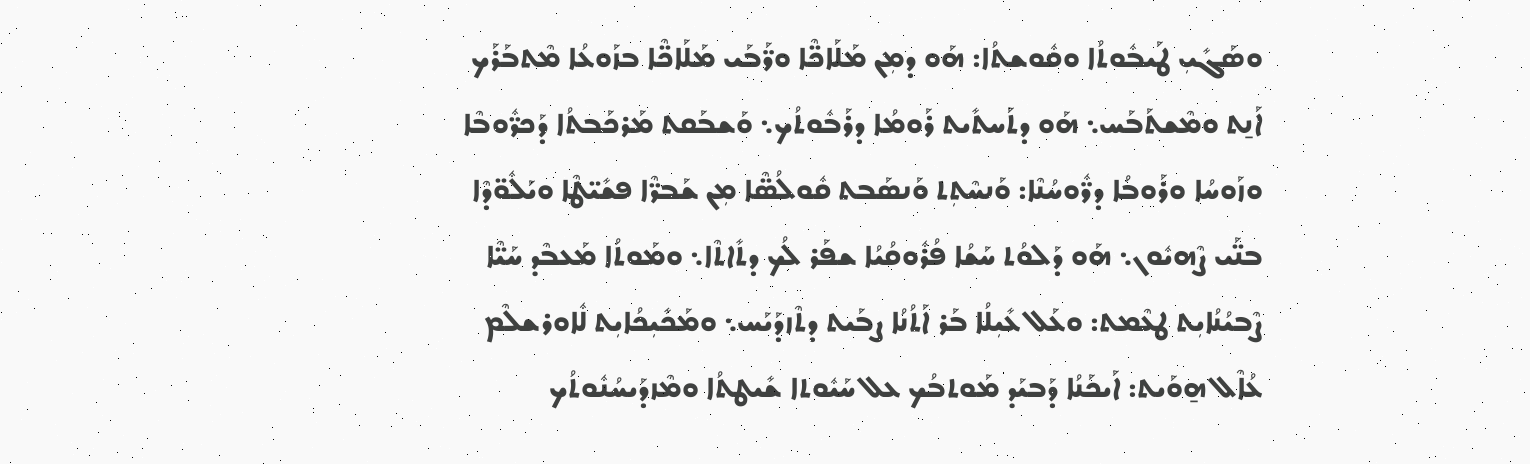ܘܣܰܓܺܝܼ ܛܰܝܒܽܘܬܳܐ ܘܩܽܘܫܬܳܐ: ܗܰܘ ܕܡܼܢ ܡܰܠܰܐܟ̈ܶܐ ܘܪ̈ܰܒܰܝ ܡܰܠܰܐܟ̈ܶܐ ܒܙܰܘܥܳܐ ܡܶܬܒܰܪܰܟ ܐܰܢ̱ܬ ܘܡܶܫܬܰܒܰܚ܆ ܗܰܘ ܕܬܰܚܬܺܝܬ ܪܰܘܡܳܐ ܕܪܰܒܽܘܬܳܟ܆ ܘܰܫܒܰܩܬ ܡܰܪܟܰܒܬܳܐ ܕܰܟܪ̈ܽܘܒܶܐ ܘܙܰܘܚܳܐ ܘܪܰܘܒܳܐ ܕܪ̈ܽܘܚܳܢܶܐ: ܘܰܢܚܶܬܼܬ ܘܰܢܣܰܒܬ ܩܽܘܠܳܣ̈ܶܐ ܡܼܢ ܫܰܒܪ̈ܶܐ ܦܫܺܝ̈ܛܶܐ ܘܝܰܠܽܘ̈ܕܶܐ ܒܢ̈ܰܝ ܨܶܗܝܽܘܢ܆ ܗܰܘ ܕܰܠܘܳܬ ܚܰܫܳܐ ܦܳܪܽܘܩܳܝܳܐ ܫܦܰܪ ܠܳܟ ܕܬܺܐܬܶܐ܆ ܘܡܰܘܬܳܐ ܡܰܥܒܶܕ ܚܰܝ̈ܶܐ ܨܶܒܝܳܢܳܐܝܼܬ ܛܥܶܡܬ: ܘܥܰܠ ܥܺܝܼܠܳܐ ܒܰܪ ܐܰܬܳܢܳܐ ܨܒܰܝܬ ܕܬܶܙܕܰܝܰܚ܆ ܘܡܰܟܺܝܼܟܳܐܝܼܬ ܠܽܐܘܪܫܠܶܡ ܥܳܐܶܠ ܗ̱ܘܰܝܬ: ܐܰܝܟܰܢܳܐ ܕܰܒܝܰܕ ܡܰܘܬܒܳܟ ܥܠ ܚܰܝܽܘܬܐ ܫܺܝܛܬܳܐ ܘܡܶܙܕܰܝܚܳܢܽܘܬܳܟ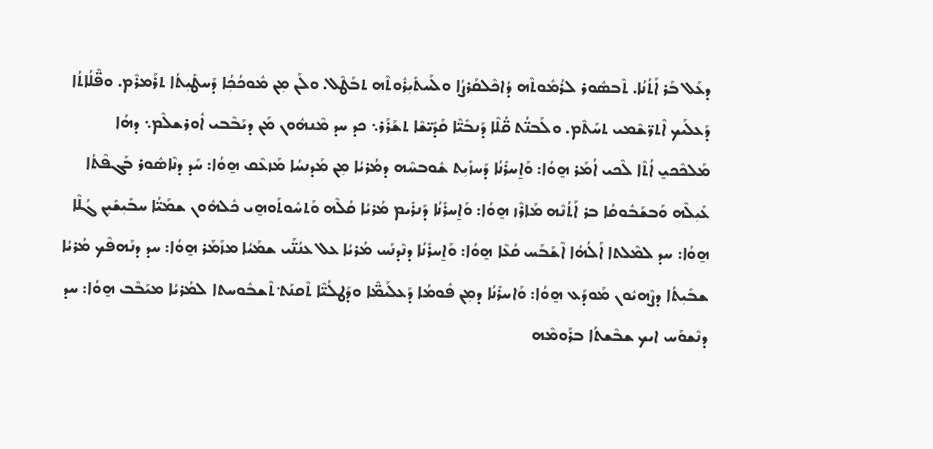ܕܥܰܠ ܒܰܪ ܐܰܬܳܢܳܐ. ܬܶܒܣܽܘܪ ܠܪܳܡܽܘܬܶܗ ܕܳܐܟܶܠܩܰܪܨܳܐ ܘܠܰܚܬܺܝܼܪܽܘܬܶܗ ܬܒܰܛܶܠ. ܘܠܰܢ ܡܼܢ ܡܽܘܟܳܟܼܳܐ ܕܰܚܛܺܝܼܬܳܐ ܬܪܰܡܪܶܡ. ܘܦ̈ܶܠܳܐܬܳܐ ܕܰܥܠܰܝܟ ܐܶܬܪ̈ܫܶܡܝ ܬܚܰܬܶܡ. ܘܠܰܒܢ̈ܳܬ ܩ̈ܳܠܶܐ ܕܰܢܒܺܝ̈ܶܐ ܩܰܕܺܝ̈ܫܶܐ ܬܫܰܪܰܪ܆ ܟܕ ܚܕ ܡܶܢܗܽܘܢ ܡܰܢ ܕܝܰܒܶܒܝ ܐܽܘܪܫܠܶܡ܆ ܕܗܳܐ ܡܰܠܟܶܟܝ̱ ܐܳܬܶܐ ܠܶܟܝ ܐܳܡܰܪ ܗ̱ܘܳܐ: ܘܰܐ̱ܚܪܺܢܳܐ ܕܰܚܙܺܝܼܬ ܫܽܘܒܚܶܗ ܕܡܳܪܝܳܐ ܡܼܢ ܡܰܕܢܚܳܐ ܡܰܙܥܶܩ ܗ̱ܘܳܐ: ܚܰܕ ܕܢܶܐܣܽܘܪ ܒܰܓܦܶܬܳܐ ܥܺܝܼܠܶܗ ܘܰܒܫܰܒܽܘܩܳܐ ܒܪ ܐܰܬܳܢܶܗ ܡܰܐܪܶܙ ܗ̱ܘܳܐ: ܘܰܐ̱ܚܪܺܢܳܐ ܕܰܢܪܺܝܡ ܡܳܪܝܳܐ ܩܳܠܶܗ ܘܰܬܚܽܘܬܰܘܗ̱ܝ ܟܽܠܗܽܘܢ ܫܡܰܝ̈ܳܐ ܚܒܺܝܼܫܺܝܼܢ ܓܳܠܶܐ ܗ̱ܘܳܐ: ܚܕ ܠܡܶܠܬܐ ܐܰܠܳܗܳܐ ܐܶܫܰܒܰܚ ܩܳܥܶܐ ܗ̱ܘܳܐ: ܘܰܐ̱ܚܪܺܢܳܐ ܕܢܶܕܢܰܚ ܡܳܪܝܳܐ ܥܠ ܥܢܳܢ̈ܰܝ ܫܡܰܝܳܐ ܡܙܰܡܰܪ ܗ̱ܘܳܐ: ܚܕ ܕܢܰܗܦܶܟ ܡܳܪܝܳܐ ܫܒܺܝܼܬܳܐ ܕܨܶܗܝܽܘܢ ܡܰܘܕܰܥ ܗ̱ܘܳܐ: ܘܰܐܚܪܺܢܳܐ ܕܡܼܢ ܦܽܘܡܳܐ ܕܰܥܠܰܝܡ̈ܶܐ ܘܕܰܛܠܳܝ̈ܶܐ ܬܶܩܢܰܬ݀ ܬܶܫܒܽܘܚܬܐ ܠܡܳܪܝܳܐ ܡܝܰܒܶܒ ܗ̱ܘܳܐ: ܚܕ ܕܢܶܫܘܰܚ ܐܝܟ ܫܒܶܫܬܳܐ ܒܪܰܘܡܶܗ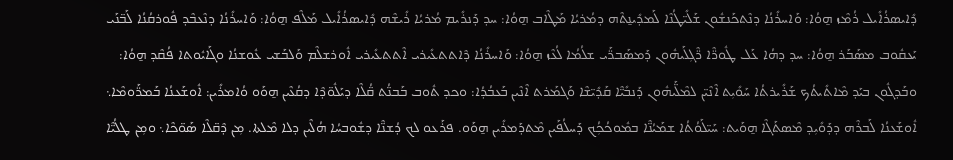ܕܺܐܝܣܪܳܐܺܝܠ ܪܳܡܶܙ ܗ̱ܘܳܐ: ܘܰܐܚܪܺܢܳܐ ܕܢܶܬܟܰܢܫܽܘܢ ܫܰܠܺܝ̈ܛܳܢܶܐ ܠܰܡܕܺܝܢ̱ܬܶܗ ܕܡܳܪܝܳܐ ܡܰܛܶܐܒ ܗ̱ܘܳܐ: ܚܕ ܕܰܢܪܺܝܡ ܡܳܪܝܳܐ ܪܺܝܫܶܗ ܕܺܐܝܣܪܳܐܺܝܠ ܡܰܠܶܦ ܗ̱ܘܳܐ: ܘܰܐܚܪܺܢܳܐ ܕܢܶܥܒܶܕ ܦܽܘܪܩܳܢܳܐ ܠܰܒ̈ܢܰܝ ܝܰܥܩܽܘܒ ܡܣܰܒܰܪ ܗ̱ܘܳܐ: ܚܕ ܕܗܳܐ ܥܰܠ ܛܽܘܪ̈ܶܐ ܪ̈ܶܓܼܠܰܝܗܽܘܢ ܕܰܡܣܰܒܪ̈ܰܝ ܫܠܳܡܳܐ ܠܳܥܶܙ ܗ̱ܘܳܐ: ܘܰܐܚܪܺܢܳܐ ܕܶܐܬܬܥܺܝܪܝ ܐܶܬܬܥܺܝܪܝ ܐܽܘܪܫܠܶܡ ܘܰܠܒܰܫܝ ܥܽܘܫܢܳܐ ܘܓܰܐܝܽܘܬܐ ܦܳܩܶܕ ܗ̱ܘܳܐ: ܘܒܰܕܓܽܘܢ ܒܝܰܕ ܡܶܐܬܺܝܬܳܟ ܫܰܪܺܝܪܬܳܐ ܚܰܘܺܝܼܬ ܐܶܢܶܝ̈ܢ ܠܡܶܠ̈ܰܝܗܽܘܢ ܕܰܢܒܺܝ̈ܶܐ ܩܰܕܺܝ̈ܫܶܐ ܘܰܓܡܰܪܬ ܐܶܢܶܝܢ ܒܰܥܒܳܕܳܐ: ܘܟܕ ܬܽܘܒ ܒܰܒܢ̈ܳܬ ܩ̈ܳܠܶܐ ܕܝܰܠܽܘ̈ܕܶܐ ܕܩܳܥܶܝܢ ܗ̱ܘܰܘ ܘܳܐܡܪܺܝܢ: ܐܽܘܫܰܥܢܳܐ ܒܰܡܪ̈ܰܘܡܶܐ܆ ܐܽܘܫܰܥܢܳܐ ܠܰܒܪܶܗ ܕܕܰܘܺܝܼܕ ܡܶܣܬܰܓܶܐ ܗ̱ܘܰܝܬ: ܚܰܝ̈ܠܰܘܳܬܳܐ ܫܡܰܝܳܢ̈ܶܐ ܒܡܽܘܟܳܟܼܳܟ ܕܰܚܠܳܦܰܝܢ ܡܶܬܕܰܡܪܺܝܢ ܗ̱ܘܰܘ. ܦܪܰܥܘ ܠܟ ܕܳܫܢ̈ܶܐ ܕܫܽܘܒܚܳܐ ܗܳܠܶܝܢ ܕܠܐ ܡܶܠܬܐ. ܡܼܢ ܕܶܩ̈ܠܶܐ ܣܰܘ̈ܟܶܐ܆ ܘܡܼܢ ܛܠܳܝ̈ܶܐ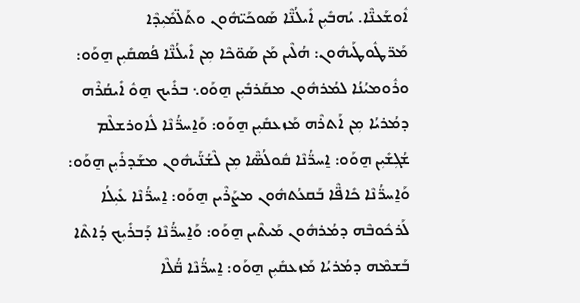ܐܽܘܫܰܥܢ̈ܶܐ. ܝܳܗܒܺܝܼܢ ܐܺܝܠܳܢ̈ܶܐ ܣܰܘܟܰܝ̈ܗܽܘܢ ܘܬܰܠ̈ܡܺܝܼܕܶܐ ܡܰܪ̈ܛܽܘܛܰܝܗܽܘܢ: ܗܳܠܶܝܢ ܡܰܢ ܣܰܘ̈ܟܶܐ ܡܼܢ ܐܺܝܠܳܢ̈ܶܐ ܦܳܣܩܺܝܼܢ ܗ̱ܘܰܘ: ܘܪܽܘܡܝܳܢܳܐ ܠܡܳܪܗܽܘܢ ܡܩܰܪܒܺܝܼܢ ܗ̱ܘܰܘ܆ ܒܪܺܝܟ ܗ̱ܘܽ ܐܺܝܩܳܪܶܗ ܕܡܳܪܝܳܐ ܡܼܢ ܐܰܬܪܶܗ ܡܰܙܥܩܺܝܼܢ ܗ̱ܘܰܘ: ܘܰܐ̱ܚܪ̈ܳܢܶܐ ܠܽܐܘܪܫܠܶܡ ܫܳܓܼܫܺܝܼܢ ܗ̱ܘܰܘ: ܐ̱ܚܪ̈ܳܢܶܐ ܩܽܘܠܳܣ̈ܶܐ ܡܼܢ ܠܶܫܳܢ̈ܰܝܗܽܘܢ ܡܫܰܕܪܺܝܼܢ ܗ̱ܘܰܘ: ܘܰܐ̱ܚܪ̈ܳܢܶܐ ܟܺܐܦ̈ܶܐ ܒܰܩܥܳܬܗܽܘܢ ܡܨܰܪܶܝܢ ܗ̱ܘܰܘ: ܐ̱ܚܪ̈ܳܢܶܐ ܥܺܝܼܠܳܐ ܠܰܪܟܽܘܒܶܗ ܕܡܳܪܗܽܘܢ ܡܰܝܬܶܝܢ ܗ̱ܘܰܘ: ܘܰܐ̱ܚܪ̈ܳܢܶܐ ܕܰܒܪܺܝܼܟ ܕܳܐܬܶܐ ܒܰܫܡܶܗ ܕܡܳܪܝܳܐ ܡܰܙܥܩܺܝܼܢ ܗ̱ܘܰܘ: ܐ̱ܚܪ̈ܳܢܶܐ ܩ̈ܳܠܶܐ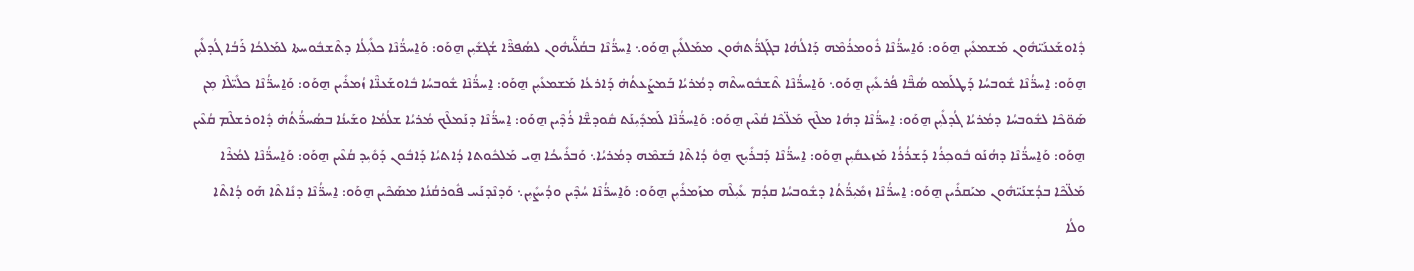ܕܽܐܘܫܰܥܢܰܝ̈ܗܽܘܢ ܡܰܫܡܥܺܝܼܢ ܗ̱ܘܰܘ: ܘܰܐ̱ܚܪ̈ܳܢܶܐ ܪܽܘܡܪܳܡܶܗ ܕܰܐܠܳܗܳܐ ܒܓܰܓܪ̈ܳܬܗܽܘܢ ܡܡܰܠܠܺܝܼܢ ܗ̱ܘܰܘ܆ ܐ̱ܚܪ̈ܳܢܶܐ ܒܩܳܠ̈ܰܝܗܽܘܢ ܠܣܳܦܪ̈ܶܐ ܫܳܓܫܺܝܼܢ ܗ̱ܘܰܘ: ܘܰܐ̱ܚܪ̈ܳܢܶܐ ܟܠܺܝܼܠܳܐ ܕܬܶܫܒܽܘܚܬܐ ܠܡܰܠܟܳܐ ܪܰܒܳܐ ܓܳܕܠܺܝܼܢ ܗ̱ܘܰܘ: ܐ̱ܚܪ̈ܳܢܶܐ ܫܽܘܒܚܳܐ ܕܰܛܠܰܡܘ ܣܳܒ̈ܶܐ ܦܳܪܥܺܝܼܢ ܗ̱ܘܰܘ܆ ܘܰܐ̱ܚܪ̈ܳܢܶܐ ܬܶܫܒܽܘܚܬܶܗ ܕܡܳܪܝܳܐ ܒܰܡܨܰܥܬܳܗ̇ ܕܰܐܪܥܳܐ ܡܰܫܡܥܺܝܼܢ ܗ̱ܘܰܘ: ܐ̱ܚܪ̈ܳܢܶܐ ܫܽܘܒܚܳܐ ܒܽܐܘܫܰܥܢ̈ܶܐ ܙܳܡܪܺܝܢ ܗ̱ܘܰܘ: ܘܰܐ̱ܚܪ̈ܳܢܶܐ ܟܠܺܝ̈ܠܶܐ ܡܼܢ ܣܰܘ̈ܟܶܐ ܠܫܽܘܒܚܳܐ ܕܡܳܪܝܳܐ ܓܳܕܠܺܝܼܢ ܗ̱ܘܰܘ: ܐ̱ܚܪ̈ܳܢܶܐ ܕܗܳܐ ܡܠܶܟ ܡܰܠ̈ܟܶܐ ܩܳܥܶܝܢ ܗ̱ܘܰܘ: ܘܰܐ̱ܚܪ̈ܳܢܶܐ ܠܰܡܕܺܝܼܢܰܬ ܩܽܘܕܫ̈ܶܐ ܪܳܕܶܝܢ ܗ̱ܘܰܘ: ܐ̱ܚܪ̈ܳܢܶܐ ܕܢܰܡܠܶܟ ܡܳܪܝܳܐ ܫܠܳܡܳܐ ܘܫܰܝܢܳܐ ܒܣܳܚܪ̈ܳܬܳܗ̇ ܕܽܐܘܪܫܠܶܡ ܩܳܥܶܝܢ ܗ̱ܘܰܘ: ܘܰܐ̱ܚܪ̈ܳܢܶܐ ܕܗܳܢܰܘ ܒܽܘܟܼܪܳܐ ܕܰܫܪܳܪܳܐ ܡܰܙܥܩܺܝܼܢ ܗ̱ܘܰܘ: ܐ̱ܚܪ̈ܳܢܶܐ ܕܰܒܪܺܝܼܟ ܗ̱ܘܽ ܕܳܐܬܶܐ ܒܰܫܡܶܗ ܕܡܳܪܝܳܐ܆ ܘܰܒܪܺܝܟܳܐ ܗ̱ܝ ܡܰܠܟܽܘܬܐ ܕܳܐܬܝܳܐ ܕܰܐܒܽܘܢ ܕܰܘܺܝܼܕ ܩܳܥܶܝܢ ܗ̱ܘܰܘ: ܘܰܐ̱ܚܪ̈ܳܢܶܐ ܠܡܳܪܶܐ ܡܰܠ̈ܟܶܐ ܒܕܳܫܢܰܝ̈ܗܽܘܢ ܡܝܰܩܪܺܝܢ ܗ̱ܘܰܘ: ܐ̱ܚܪ̈ܳܢܶܐ ܙܡܺܝܼܪ̈ܳܬܳܐ ܕܫܽܘܒܚܳܐ ܩܕܳܡ ܥܺܝܼܠܶܗ ܡܙܰܡܪܺܝܼܢ ܗ̱ܘܰܘ: ܘܰܐ̱ܚܪ̈ܳܢܶܐ ܚܳܕܶܝܢ ܘܕܳܝܨܺܝܼܢ܆ ܘܰܕܢܶܕܢܰܚ ܦܽܘܪܩܳܢܳܐ ܡܣܰܟܶܝܢ ܗ̱ܘܰܘ: ܐ̱ܚܪ̈ܳܢܶܐ ܕܢܺܐܬܶܐ ܗܰܘ ܕܳܐܬܶܐ ܘܠܳܐ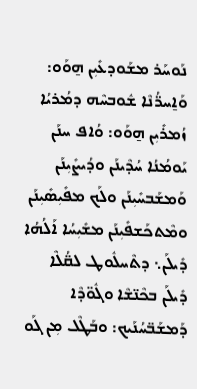ܢܰܘܚܰܪ ܡܫܰܘܕܥܺܝܼܢ ܗ̱ܘܰܘ: ܘܰܐ̱ܚܪ̈ܳܢܶܐ ܫܽܘܒܚܶܗ ܕܡܳܪܝܳܐ ܙܳܡܪܺܝܼܢ ܗ̱ܘܰܘ: ܘܳܐܦ ܚܢܰܢ ܝܰܘܡܳܢܳܐ ܚܳܕܶܝܢܰܢ ܘܕܳܝܨܺܝܼܢܰܢ ܘܰܡܫܰܒܚܺܝܼܢܰܢ ܘܠܰܟ ܡܦܺܝܼܣܺܝܼܢܰܢ ܘܡܶܬܟܰܫܦܺܝܼܢܰܢ ܡܫܺܝܼܚܳܐ ܐܰܠܳܗܳܐ ܕܺܝܠܰܢ܆ ܕܬܶܚܠܽܘܛ ܠܩ̈ܳܠܶܐ ܕܺܝܠܰܢ ܒܟܶܢ̈ܫܶܐ ܘܓܽܘ̈ܕܶܐ ܕܰܡܫܰܒ̈ܚܳܢܰܝܟ: ܘܒܰܛܶܠ ܡܼܢ ܓܰܘ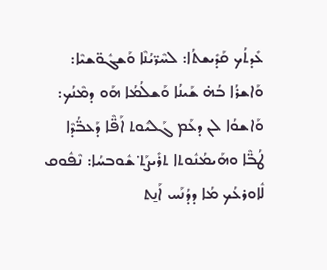ܥܺܕܬܳܟ ܩܰܕܺܝܫܬܳܐ: ܠܚܶܪ̈ܝܳܢܶܐ ܘܰܫܓܽܘ̈ܫܝܶܐ: ܘܰܐܫܪܳܐ ܒܳܗ̇ ܫܰܝܢܳܐ ܘܰܫܠܳܡܳܐ ܗܰܘ ܕܡܶܢܳܟ: ܘܰܐܫܘܳܐ ܠܢ ܕܥܰܡ ܓܰܠܝܽܘܬ ܐܰܦ̈ܶܐ ܕܰܥܒ̈ܳܕܶܐ ܛܳܒ̈ܶܐ ܘܗܰܝܡܳܢܽܘܬܐ ܬܪܺܝܨܰܬ݀ ܫܽܘܒܚܳܐ: ܢܶܦܽܘܩ ܠܽܐܘܪܥܳܟ ܡܳܐ ܕܕܳܢܰܚ ܐܰܢ̱ܬ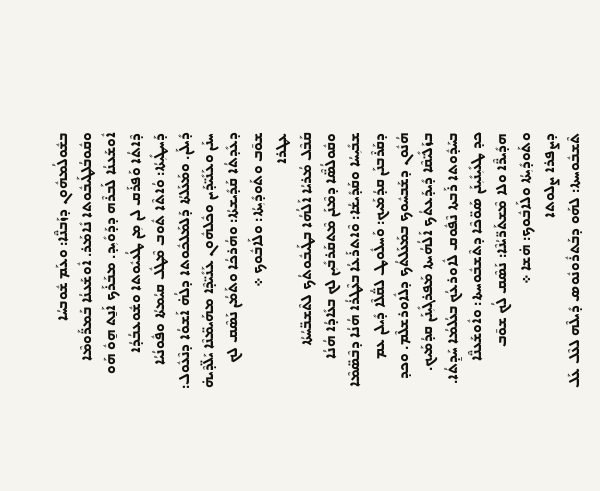ܒܫܽܘܠܳܡܗܽܘܢ ܕܙܰܒܢ̈ܶܐ: ܘܥܰܡ ܫܽܘܒܚܳܐ ܘܩܽܘܒܳܠܛܰܝܒܽܘܬܐ ܢܺܐܡܰܪ. ܐܽܘܫܰܥܢܳܐ ܒܰܡܪ̈ܰܘܡܶܐ ܐܽܘܫܰܥܢܳܐ ܠܰܒܪܶܗ ܕܕܰܘܺܝܼܕ. ܡܒܰܪܰܟ ܐܰܢ̱ܬ ܗ̱ܘܽ ܗܰܘ ܕܶܐܬܳܐ ܘܰܦܪܰܩ ܠܢ ܡܼܢ ܛܳܥܝܽܘܬܐ ܘܫܽܘܥܒܳܕܳܐ ܕܰܚܛܺܝܼܬܳܐ: ܘܳܐܬܶܐ ܬܽܘܒ ܡܶܛܽܠ ܩܝܳܡܬܳܐ ܘܦܽܘܢܳܝܳܐ ܕܺܝܠܰܢ. ܘܡܰܥܰܠܬܳܐ ܕܰܠܡܰܠܟܽܘܬܐ ܕܠܳܗ̇ ܐܰܫܘܳܐ ܕܢܶܥܽܘܠ: ܚܢܰܢ ܘܥܰܢܺܝ̈ܕܰܝܢ ܘܟܽܠܗܽܘܢ ܥܰܢܺܝ̈ܕܶܐ ܡܗܰܝܡ̈ܢܶܐ ܝܰܠ̈ܕܶܝܗ̇ ܕܥܺܕܬܳܐ ܩܰܕܺܝܫܬܳܐ: ܘܗܳܪܟܳܐ ܘܬܰܡܳܢ ܢܰܣܶܩ ܠܟ ܫܘ̄ܒ ܘܬܰܘܕܺܝܼܬܳܐ: ܘܠܰܐܒܽܘܟ ܀
ܥܛܪܐ
ܩܰܒܶܠ ܡܳܪܝܳܐ ܐܰܠܳܗܳܐ ܒܛܰܝܒܽܘܬܳܟ ܠܬܶܫܒ̈ܚܳܬܳܐ ܘܩܽܘܠܳܣ̈ܶܐ ܕܡܶܢܰܢ ܡܶܬܩܰܪܒܺܝܼܢ ܠܟ ܒܥܺܐܕܳܐ ܗܳܢܳܐ ܫܒܺܝܼܚܳܐ ܘܩܰܕܺܝܫܳܐ: ܘܶܐܬܪܰܥܳܐ ܒܥܶܛܪܳܐ ܗܳܢܳܐ ܕܒܶܣ̈ܡܶܐ ܕܩܰܪܶܒܢܰܢ ܩܕܳܡܰܝܟ: ܘܰܚܠܽܘܛ ܠܩ̈ܳܠܶܐ ܕܺܝܠܢ ܥܡ ܗܳܢܽܘܢ ܕܫܰܒܚܽܘܟ ܒܡܰܥܰܠܬܳܟ ܕܠܽܐܘܪܫܠܶܡ. ܘܟܕ ܒܙܰܠܺܝ̈ܩܶܐ ܕܺܝܕܰܥܬܳܟ ܐܰܠܳܗܳܝܬܐ ܡܰܦܪܓܺܝܼܢܰܢ ܩܕܳܡܰܝܟ. ܒܚܰܕܽܘܬܐ ܪܰܒܬܐ ܢܶܦܽܘܩ ܠܽܐܘܪܥܳܟ ܒܥܳܠܡܳܐ ܚܰܕ̱ܬܳܐ. ܟܕ ܛܥܺܝܼܢܺܝܼܢܰܢ ܣܰܘ̈ܟܶܐ ܕܬܶܫܒܽܘܚܬܐ: ܘܐܽܘܫܰܥܢ̈ܶܐ ܗܕܺܝܪ̈ܶܐ ܘܠܐ ܡܶܫܬܰܪ̈ܝܳܢܶܐ: ܢܰܣܶܩ ܠܳܟ ܫܘ̄ܒ ܘܬܰܘܕܺܝܼܬܳܐ ܘܠܰܐܒܽܘܟ: ܗ̇ܫܐ ܀
ܕܨܦܪܐ ܨܠܘܬܐ
ܬܶܫܒܽܘܚܬܐ: ܠܗܰܘ ܕܒܰܬܪܽܘܢܽܘܣ ܕܺܝܠܶܗ ܠܥܶܠ ܥܰܠ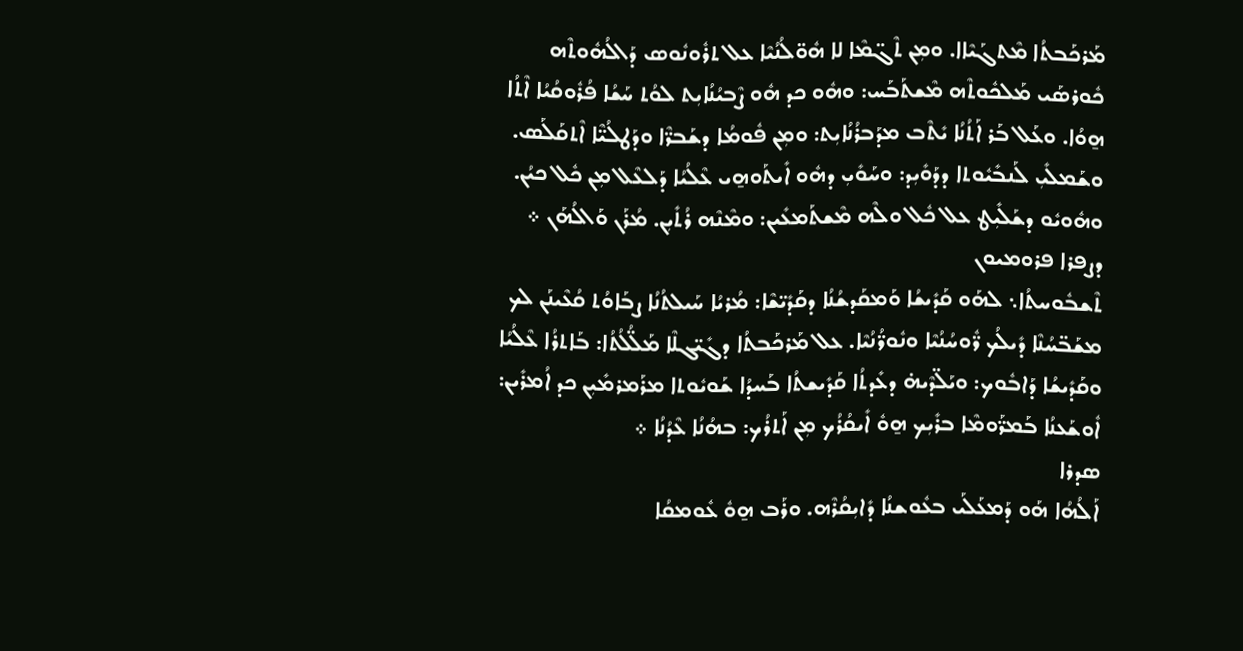ܡܰܪܟܰܒܬܳܐ ܡܶܬܓܰܝܶܐܐ. ܘܡܼܢ ܬܶܓ̈ܡܶܐ ܠܐ ܗܽܘ̈ܠܳܢܳܝܶܐ ܥܠ ܬܪܽܘܢܽܘܣ ܕܰܐܠܳܗܽܘܬܶܗ ܟܽܘܪܣܰܝ ܡܰܠܟܽܘܬܶܗ ܡܶܫܬܰܒܰܚ: ܘܗܽܘ ܟܕ ܗܽܘ ܨܶܒܝܳܢܳܐܝܼܬ ܠܘܳܬ ܚܰܫܳܐ ܦܳܪܽܘܩܳܝܳܐ ܐܶܬܳܐ ܗ̱ܘܳܐ. ܘܥܰܠ ܒܰܪ ܐܰܬܳܢܳܐ ܝܺܬܶܒ ܡܕܰܒܪܳܢܳܐܝܼܬ: ܘܡܼܢ ܦܽܘܡܳܐ ܕܫܰܒܪ̈ܶܐ ܘܕܰܛܠܳܝ̈ܶܐ ܐܶܬܩܰܠܰܣ. ܘܫܰܡܠܺܝܼ ܠܰܢܒܺܝܽܘܬܐ ܕܕܰܘܺܝܼܕ: ܘܚܰܘܺܝܼ ܕܗܽܘ ܐܺܝܬܰܘܗ̱ܝ ܥܶܠܳܝܳܐ ܕܰܠܥܶܠ ܡܼܢ ܟܽܠ ܟܝܳܢ. ܘܗܽܘܝܽܘ ܕܫܰܠܺܝܼܛ ܥܠ ܟܽܠ ܘܠܶܗ ܡܶܫܬܰܡܥܺܝܢ: ܘܡܶܢܶܗ ܪܳܬܺܝܼܢ. ܡܳܪܰܢ ܘܰܐܠܳܗܰܢ ܀
ܕܨܦܪܐ ܦܪܘܡܝܘܢ
ܬܶܫܒܽܘܚܬܳܐ܆ ܠܗܰܘ ܩܰܕܺܝܫܳܐ ܘܰܡܩܰܕܫܳܢܳܐ ܕܩܰܕܺܝ̈ܫܶܐ: ܡܳܪܝܳܐ ܚܰܝܠܬܳܢܳܐ ܨܒܰܐܘܳܬ ܩܳܥܶܝܢܰܢ ܠܟ ܡܫܰܒ̈ܚܳܢܶܐ ܕܺܝܠܳܟ ܪ̈ܽܘܚܳܢܳܝܶܐ ܘܢܽܘܪ̈ܳܢܳܝܶܐ. ܥܠ ܡܰܪܟܰܒܬܳܐ ܕܓܺܝ̈ܓܠܶܐ ܡܰܠ̈ܳܠܳܬܳܐ: ܒܰܐܬܪܳܐ ܥܶܠܳܝܳܐ ܘܩܰܕܺܝܫܳܐ ܕܰܐܒܽܘܟ: ܘܝܰܠ̈ܕܶܝܗ̇ ܕܥܺܕܬܳܐ ܩܰܕܺܝܫܬܳܐ ܒܰܚܕܳܐ ܫܰܘܝܽܘܬܐ ܡܪܰܡܪܡܺܝܼܢ ܟܕ ܐܳܡܪܺܝܢ: ܐܽܘܫܰܥܢܳܐ ܒܰܡܪ̈ܰܘܡܶܐ ܒܪܺܝܼܟ ܗ̱ܘܽ ܐܺܝܩܳܪܳܟ ܡܼܢ ܐܰܬܪܳܟ: ܒܗܳܢܳܐ ܥܶܕܳܢܳܐ ܀
ܣܕܪܐ
ܐܰܠܳܗܳܐ ܗܰܘ ܕܰܡܥܰܠܰܝ ܒܥܽܘܫܢܳܐ ܕܺܐܝܼܩܳܪܶܗ. ܘܪܰܒ ܗ̱ܘܽ ܥܽܘܡܩܳܐ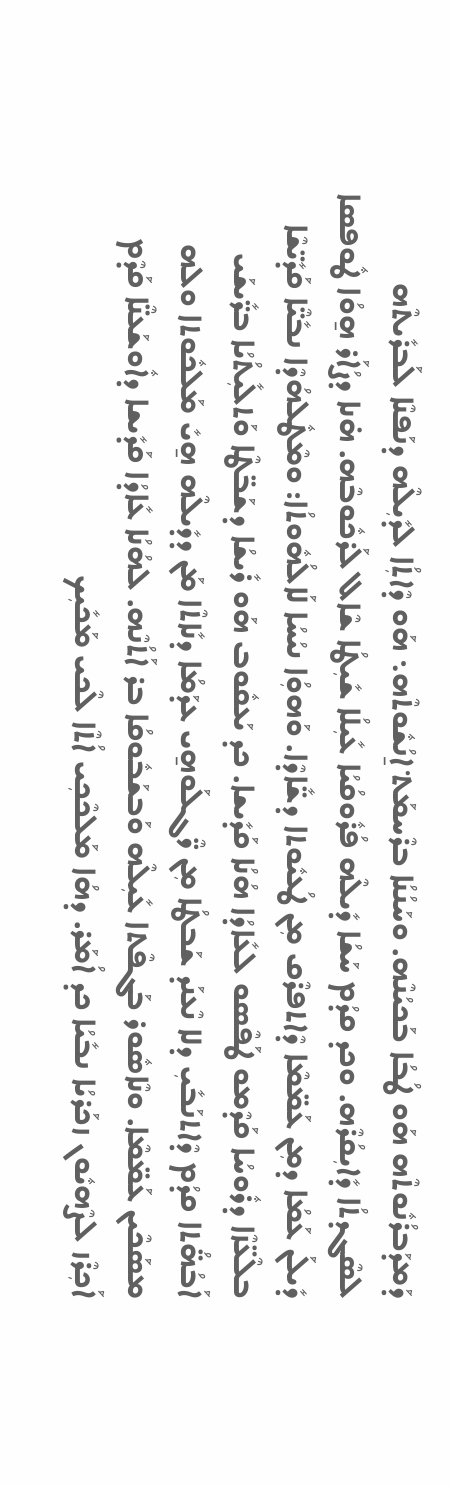ܕܰܡܕܰܒܪܳܢܽܘܬܶܗ ܗܰܘ ܛܳܒܳܐ ܒܰܟܝܳܢܶܗ. ܘܚܰܢܳܢܳܐ ܒܪܶܚܡܰܬ݀ ܐ̱ܢܳܫܽܘܬܶܗ܆ ܗܰܘ ܕܶܐܬܼܳܐ ܠܕܺܝܼܠܶܗ ܕܢܰܦܢܶܐ ܠܰܒܪܺܝܬܶܗ ܠܣܶܓܕܬܳܐ ܕܺܐܝܼܩܳܪܶܗ. ܘܟܕ ܩܕܳܡ ܚܰܫܳܐ ܕܺܝܠܶܗ ܦܳܪܽܘܩܳܝܳܐ ܥܺܝܼܠܳܐ ܫܺܝܼܛܳܐ ܫܶܐܠ ܠܰܪܟܽܘܒܶܗ. ܗ̇ܢܐ ܕܨܳܐܰܪ ܗ̱ܘܳܐ ܛܽܘܦܣܐ ܕܺܝܠܰܢ ܥܰܡܳܐ ܕܡܼܢ ܥܰܡ̈ܡܶܐ ܕܶܐܬܦܪܶܩ ܡܼܢ ܛܳܥܝܽܘܬܐ ܕܫ̈ܺܐܕܶܐ. ܘܰܗܘܼܳܐ ܢܝܳܚܳܐ ܠܰܐܠܳܗܽܘܬܳܐ: ܘܡܶܛܽܠܗܳܕܶܐ ܢܒܺܝ̈ܶܐ ܩܰܕܺܝ̈ܫܶܐ ܒܠܶܥ̈ܙܶܐ ܕܪܽܘܚܳܐ ܩܰܕܶܡܘ ܛܰܦܶܣܘ ܠܥܺܐܕܳܐ ܗܳܢܳܐ ܩܰܕܺܝܫܐ. ܟܕ ܝܰܥܩܽܘܒ ܗܰܘ ܪܺܝܫܳܐ ܕܫܰܒ̈ܛܶܐ ܘܰܬܠܺܝܼܬܳܝܳܐ ܒܪ̈ܺܝܫܰܝ ܐܰܒܳܗ̈ܳܬܐ ܩܕܳܡ ܕܶܐܬܢܰܒܺܝܼ ܕܠܐ ܢܶܥܢܰܕ ܫܰܒܛܳܐ ܡܼܢ ܪ̈ܶܓܠܰܘܗ̱ܝ ܥܕܰܡܳܐ ܕܢܺܐܬܶܐ ܡܰܢ ܕܕܺܝܠܶܗ ܗ̱ܝܺ ܡܰܠܟܽܘܬܐ ܘܠܗ ܡܣܰܟܶܝܢ ܥܰܡ̈ܡܶܐ. ܘܢܶܐܣܽܘܪ ܒܰܓܦܶܬܐ ܥܺܝܼܠܶܗ ܘܰܒܫܰܒܽܘܩܳܐ ܒܪ ܐܰܬܳܢܶܗ. ܠܗܳܢܳܐ ܥܺܐܕܳܐ ܩܰܕܺܝܫܐ ܕܐܽܘܫܰܥܢ̈ܶܐ ܩܰܕܶܡ ܐܰܟܼܪܶܙ ܠܨܶܗܝܽܘܢ ܙܟܰܪܝܳܐ ܢܒܺܝܳܐ ܟܕ ܐܳܡܰܪ. ܕܗܳܐ ܡܰܠܟܶܟܼܝ ܐܳܬܶܐ ܠܶܟܝ ܡܰܟܺܝܼܟ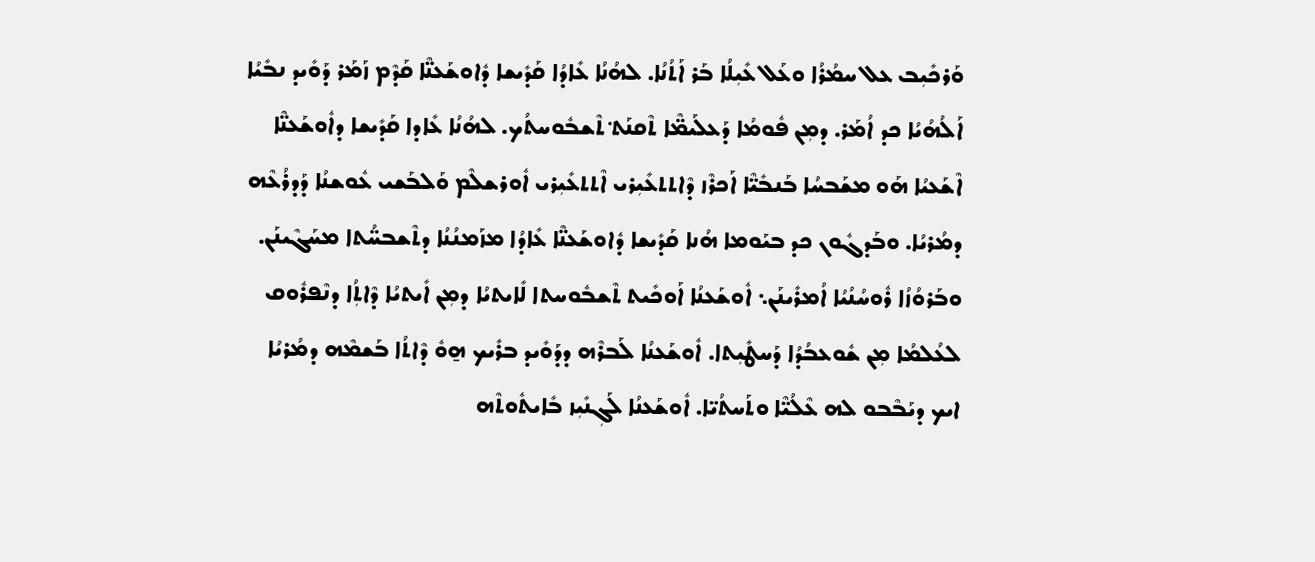ܘܰܪܟܺܝܼܒ ܥܠ ܚܡܳܪܳܐ ܘܥܰܠ ܥܺܝܼܠܳܐ ܒܰܪ ܐܰܬܳܢܳܐ. ܠܗܳܢܳܐ ܥܺܐܕܳܐ ܩܰܕܺܝܫܐ ܕܽܐܘܫܰܥܢ̈ܶܐ ܩܰܕܶܡ ܙܰܡܰܪ ܕܰܘܺܝܕ ܢܒܺܝܳܐ ܐܰܠܳܗܳܝܳܐ ܟܕ ܐܳܡܰܪ. ܕܡܼܢ ܦܽܘܡܳܐ ܕܰܥܠܰܝܡ̈ܶܐ ܬܶܩܢܰܬ݀ ܬܶܫܒܽܘܚܬܳܟ. ܠܗܳܢܳܐ ܥܺܐܕܐ ܩܰܕܺܝܫܐ ܕܐܽܘܫܰܥܢ̈ܶܐ ܐܶܫܰܥܝܳܐ ܗܰܘ ܡܫܰܒܚܳܐ ܒܰܢܒܺܝ̈ܶܐ ܐܰܟܪܶܙ ܕܶܐܬܬܥܺܝܼܪܝ ܐܶܬܬܥܺܝܼܪܝ ܐܽܘܪܫܠܶܡ ܘܰܠܒܰܫܝ ܥܽܘܫܢܳܐ ܕܰܕܪܳܥܶܗ ܕܡܳܪܝܳܐ. ܘܒܰܕܓܽܘܢ ܟܕ ܒܝܰܘܡܐ ܗܳܢܐ ܩܰܕܺܝܫܐ ܕܽܐܘܫܰܥܢ̈ܶܐ ܥܺܐܕܳܐ ܡܙܰܡܢܳܢܳܐ ܕܬܶܫܒܚ̈ܳܬܐ ܡܚܰܓܶܝܢܰܢ. ܘܒܰܪܘܳܙܳܐ ܪܽܘܚܳܢܳܝܳܐ ܐܳܡܪܺܝܢܰܢ܆ ܐܽܘܫܰܥܢܳܐ ܐܰܘܟܺܝܬ ܬܶܫܒܽܘܚܬܐ ܠܺܐܝܬܝܳܐ ܕܡܼܢ ܐܺܝܬܝܳܐ ܕܶܐܬܼܳܐ ܕܢܶܦܪܽܘܩ ܠܥܳܠܡܳܐ ܡܼܢ ܫܽܘܥܒܳܕܳܐ ܕܰܚܛܺܝܼܬܐ. ܐܽܘܫܰܥܢܳܐ ܠܰܒܪܶܗ ܕܕܰܘܺܝܕ ܒܪܺܝܟ ܗ̱ܘܽ ܕܶܐܬܳܐ ܒܰܫܡܶܗ ܕܡܳܪܝܳܐ ܐܝܟ ܕܝܰܒܶܒܘ ܠܗ ܥܶܠܳܝ̈ܶܐ ܘܬܰܚܬܳܝ̈ܐ. ܐܽܘܫܰܥܢܳܐ ܠܰܓܼܢܺܝܼܙ ܒܺܐܝܬܽܘܬܶܗ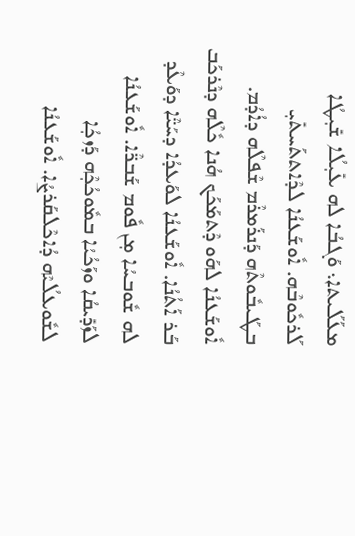ܡܥܰܠܰܝܬܐ܆ ܘܰܓܒܳܐ ܠܗ ܥܺܝܼܠܳܐ ܫܺܝܼܛܳܐ ܠܰܪܟܽܘܒܶܗ. ܐܽܘܫܰܥܢܳܐ ܠܕܶܐܬܬܰܚܬܺܝܼ ܒܛܰܝܒܽܘܬܶܗ ܕܰܢܪܰܡܪܶܡ ܫܶܦܠܶܗ ܕܐܳܕܳܡ. ܐܽܘܫܰܥܢܳܐ ܠܗܰܘ ܕܶܬܡܰܟܰܟ ܗܳܢܐ ܟܽܠܶܗ ܕܢܶܪܟܰܒ ܒܰܪ ܐܰܬܳܢܳܐ. ܐܽܘܫܰܥܢܳܐ ܠܘܰܥܕܳܐ ܕܚܰܝ̈ܶܐ ܕܘܰܥܶܕ ܠܗ ܫܽܘܒܚܳܐ ܡܼܢ ܦܽܘܡ ܫܰܒܪ̈ܶܐ. ܐܽܘܫܰܥܢܳܐ ܠܙܰܕܺܝܩܳܐ ܘܙܰܟܳܝܳܐ ܒܡܽܘܟܳܟܼܶܗ ܕܰܙܟܼܳܐ ܠܫܽܘܥܠܳܝܶܗ ܕܳܐܟܶܠܩܰܪܨܳܐ. ܐܽܘܫܰܥܢܳܐ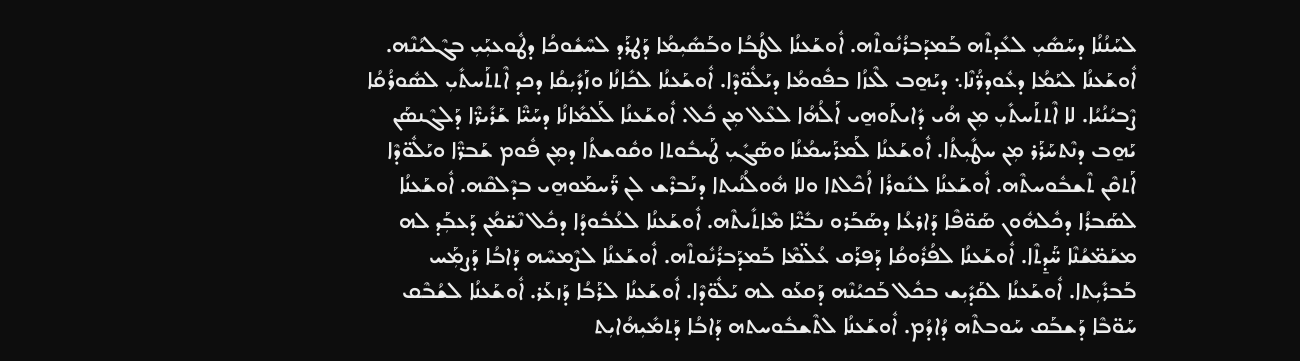ܠܚܰܢܳܢܳܐ ܕܚܰܣܺܝܼ ܠܥܺܕܬܶܗ ܒܰܡܕܰܒܪܳܢܽܘܬܶܗ. ܐܽܘܫܰܥܢܳܐ ܠܛܳܒܳܐ ܘܒܰܣܺܝܼܡܳܐ ܕܰܛܪܰܕ ܠܚܶܫܽܘܟܳܐ ܕܛܽܘܥܝܼܰܝܼ ܒܓܶܠܝܳܢܶܗ. ܐܽܘܫܰܥܢܳܐ ܠܝܰܡܳܐ ܕܥܽܘܕܪ̈ܳܢܶܐ܆ ܕܝܰܗ̱ܒ ܠܶܥܙܳܐ ܒܦܽܘܡܳܐ ܕܝܰܠܽܘ̈ܕܶܐ. ܐܽܘܫܰܥܢܳܐ ܠܟܺܐܢܳܐ ܘܙܰܕܺܝܼܩܳܐ ܕܟܕ ܐܶܬܬܰܚܬܺܝܼ ܠܣܽܘܪܳܩܳܐ ܨܶܒܝܳܢܳܝܳܐ. ܠܐ ܐܶܬܬܰܚܬܺܝܼ ܡܼܢ ܗܳܝ ܕܺܐܝܬܰܘܗ̱ܝ ܐܰܠܳܗܳܐ ܠܥܶܠ ܡܼܢ ܟܽܠ. ܐܽܘܫܰܥܢܳܐ ܠܰܠܡܺܐܢܳܐ ܕܚܰܝ̈ܶܐ ܫܰܪܺܝܪ̈ܶܐ ܕܰܠܓܶܢܣܰܢ ܝܰܗ̱ܒ ܕܢܶܬܚܰܪܰܪ ܡܼܢ ܚܛܺܝܼܬܳܐ. ܐܽܘܫܰܥܢܳܐ ܠܰܡܪܰܚܡܳܢܳܐ ܘܣܰܓܺܝܼ ܛܰܝܒܽܘܬܐ ܘܩܽܘܫܬܳܐ ܕܡܼܢ ܦܽܘܡ ܫܰܒܪ̈ܶܐ ܘܝܰܠܽܘ̈ܕܶܐ ܐܰܬܩܶܢ ܬܶܫܒܽܘܚܬܶܗ. ܐܽܘܫܰܥܢܳܐ ܠܢܽܘܪܳܐ ܐܳܟܶܠܬܐ ܘܠܐ ܗܽܘܠܳܢܳܝܬܐ ܕܢܰܒܪܶܫ ܠܢ ܪ̈ܰܚܡܰܘܗ̱ܝ ܒܕܶܠܩܶܗ. ܐܽܘܫܰܥܢܳܐ ܠܣܰܒܪܳܐ ܕܟܽܠܗܽܘܢ ܣܰܘ̈ܦܶܐ ܕܰܐܪܥܳܐ ܕܣܰܒܰܪܘ ܢܒܺܝ̈ܶܐ ܡܶܐܬܺܝܬܶܗ. ܐܽܘܫܰܥܢܳܐ ܠܥܳܒܽܘܕܳܐ ܕܟܽܠ ܢܶܫ̈ܡܳܢ ܕܰܥܒܼܰܕ ܠܗ ܡܫܰܡ̈ܫܳܢܶܐ ܚ̈ܰܕ̱ܬܶܐ. ܐܽܘܫܰܥܢܳܐ ܠܦܳܪܽܘܩܳܐ ܕܰܦܪܰܩ ܥܳܠ̈ܡܶܐ ܒܰܡܕܰܒܪܳܢܽܘܬܶܗ. ܐܽܘܫܰܥܢܳܐ ܠܨܶܡܚܶܗ ܕܰܐܒܳܐ ܕܰܨܡܼܰܚ ܒܰܒܪܺܝܼܬܐ. ܐܽܘܫܰܥܢܳܐ ܠܩܰܕܺܝܼܫ ܒܟܽܠ ܒܰܟܝܳܢܶܗ ܕܰܩܥܰܘ ܠܗ ܝܰܠܽܘ̈ܕܶܐ. ܐܽܘܫܰܥܢܳܐ ܠܪܰܒܳܐ ܕܰܙܥܰܪ. ܐܽܘܫܰܥܢܳܐ ܠܫܳܒܶܩ ܚܰܘ̈ܒܶܐ ܕܰܫܒܰܩ ܚܰܘܒܬܶܗ ܕܳܐܕܳܡ. ܐܽܘܫܰܥܢܳܐ ܠܬܶܫܒܽܘܚܬܗ ܕܰܐܒܳܐ ܕܰܬܡܺܝܼܗܳܐܝܼܬ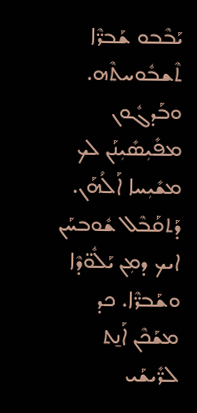ܝܰܒܶܒܘ ܫܰܒܪ̈ܶܐ ܬܶܫܒܽܘܚܬܶܗ. ܘܒܰܕܓܽܘܢ ܡܦܺܝܼܣܺܝܼܢܰܢ ܠܟ ܡܫܺܝܼܚܐ ܐܰܠܳܗܰܢ. ܕܰܬܩܰܒܶܠ ܫܽܘܒܚܰܢ ܐܝܟ ܕܡܼܢ ܝܰܠܽܘ̈ܕܶܐ ܘܫܰܒܪ̈ܶܐ. ܟܕ ܡܫܰܟܶܢ ܐܰܢ̱ܬ ܠܪ̈ܺܝܫܰܝ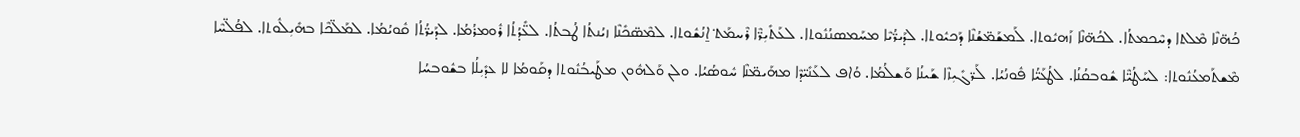ܟܳܗ̈ܢܶܐ ܡܶܠܬܐ ܕܚܶܟܡܬܳܐ. ܠܟܳܗ̈ܢܶܐ ܙܰܗܝܽܘܬܐ. ܠܰܡܫܰܡ̈ܫܳܢܶܐ ܕܰܟܝܽܘܬܐ. ܠܕܰܝܪ̈ܳܝܶܐ ܡܚܰܡܣܢܳܢܽܘܬܐ. ܠܥܰܬܺܝܼܪ̈ܶܐ ܪܶܚܡܰܬ݀ ܐ̱ܢܳܫܽܘܬܐ. ܠܡܶܣ̈ܟܺܢܶܐ ܙܝܳܢܬܳܐ ܛܳܒܬܳܐ. ܠܥ̈ܺܕܳܬܳܐ ܪܽܘܡܪܳܡܳܐ. ܠܕܰܝܪ̈ܳܬܳܐ ܩܽܘܝܳܡܳܐ. ܠܡܰܠ̈ܟܶܐ ܒܗܺܝܼܠܽܘܬܐ. ܠܦܳܠ̈ܚܶܐ ܡܶܫܬܰܡܥܳܢܽܘܬܐ: ܠܚܰܛܳܝ̈ܶܐ ܫܽܘܒܩܳܢܳܐ. ܠܛܳܥܰܝ̈ܳܐ ܦܽܘܢܳܝܳܐ. ܠܰܪ̈ܓܺܝܼܙܶܐ ܫܰܝܢܳܐ ܘܰܫܠܳܡܳܐ. ܘܳܐܦ ܠܥܰܢܺܝ̈ܕܶܐ ܡܗܰܝܡ̈ܢܶܐ ܚܽܘܣܳܝܳܐ. ܘܠܢ ܘܰܠܗܽܘܢ ܡܛܰܝܒܳܢܽܘܬܐ ܕܩܰܘܡܳܐ ܠܐ ܥܕܺܝܼܠܳܐ ܒܫܽܘܒܚܳܐ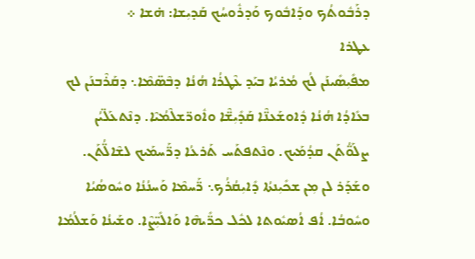ܕܪܰܒܽܘܬܳܟ ܘܕܰܐܒܽܘܟ ܘܰܕܪܽܘܚܳܟ ܩܰܕܝܼܫܐ: ܗ̇ܫܐ ܀
ܥܛܪܐ
ܡܦܺܝܼܣܺܝܢܰܢ ܠܳܟ ܡܳܪܝܳܐ ܒܝܰܕ ܥܶܛܪܳܐ ܗܳܢܳܐ ܕܒܶܣ̈ܡܶܐ܆ ܕܩܰܪܶܒܢܰܢ ܠܟ ܒܥܺܐܕܳܐ ܗܳܢܳܐ ܕܽܐܘܫܰܥܢ̈ܶܐ ܩܰܕܺܝܼܫ̈ܶܐ ܘܐܽܘܪ̈ܫܠܶܡܳܝܶܐ. ܕܢܶܬܥܰܠ̈ܝܳܢ ܨܠܰܘ̈ܳܬܰܢ ܩܕܳܡܰܝܟ. ܘܢܶܬܦܬܰܚ ܬܰܪܥܳܐ ܕܪ̈ܰܚܡܰܝܟ ܠܫܶܐܠ̈ܳܬܰܢ. ܘܫܰܕܰܪ ܠܢ ܡܼܢ ܫܟܺܝܼܢܬܳܐ ܕܺܐܝܼܩܳܪܳܟ܆ ܪ̈ܰܚܡܶܐ ܘܰܚܢܳܢܳܐ ܘܚܽܘܣܳܝܳܐ ܘܚܽܘܒܳܐ. ܐܳܦ ܐܳܣܝܽܘܬܐ ܠܟܽܠ ܟܪ̈ܺܝܗܶܐ ܘܰܐܠܺܝܼ̈ܨܶܐ. ܘܫܰܝܢܳܐ ܘܰܫܠܳܡܳܐ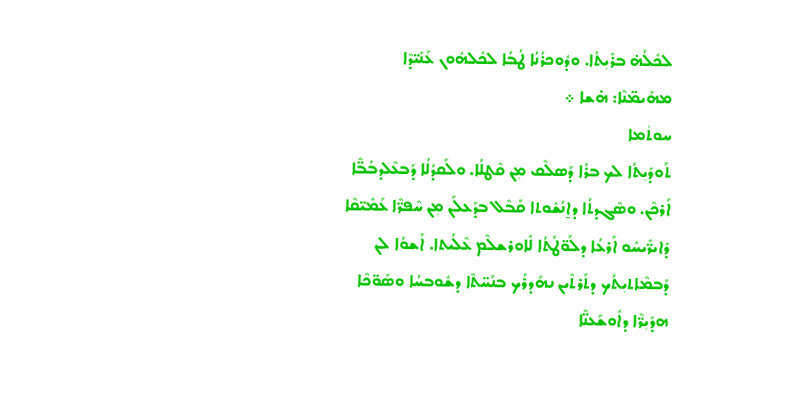ܠܟܽܠܳܗ̇ ܒܪܺܝܼܬܳܐ. ܘܕܽܘܟܪܳܢܳܐ ܛܳܒܳܐ ܠܟܽܠܗܽܘܢ ܥܰܢܺܝ̈ܕܶܐ ܡܗܰܝܡ̈ܢܶܐ: ܗ̇ܫܐ ܀
ܚܘܬܵܡܐ
ܬܰܘܕܺܝܼܬܳܐ ܠܟ ܒܪܳܐ ܕܰܣܠܶܩ ܡܼܢ ܩܶܛܠܳܐ. ܘܠܰܩܕܳܠܳܐ ܕܰܒܥܶܠܕܒܳܒ̈ܶܐ ܐܰܪܟܶܢ. ܘܣܶܓܕܬܳܐ ܕܐ̱ܢܳܫܽܘܬܐ ܩܰܒܶܠ ܒܕܰܥܠܰܢ ܡܼܢ ܚܶܦܪ̈ܶܐ ܥܰܡܺܝ̈ܩܶܐ ܕܺܐܝܪ̈ܺܝܚܽܘ ܐܰܪܥܳܐ ܕܠܰܘ̈ܛܳܬܳܐ ܠܽܐܘܪܫܠܶܡ ܥܶܠܳܝܬܐ. ܐܰܫܘܳܐ ܠܢ ܕܰܒܡܶܐܬܝܼܬܳܟ ܕܬܰܪܬܶܝܢ ܢܗܰܕܪܳܟ ܒܢܰܚ̈ܬܶܐ ܕܫܽܘܒܚܳܐ ܘܣܰܘ̈ܟܶܐ ܗܕܺܝܼܪ̈ܶܐ ܕܐܽܘܫܰܥܢ̈ܶܐ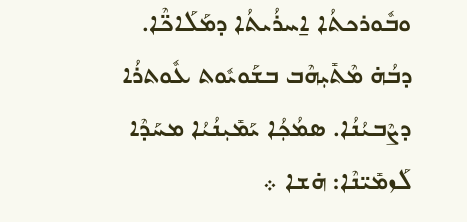ܘܒܽܘܪܟܬܳܐ ܐ̱ܚܪܳܝܬܳܐ ܕܡܰܠܰܐܟ̈ܶܐ. ܕܒܳܗ̇ ܡܶܬܺܝܼܗܶܒ ܒܫܰܘܝܽܘܬ ܥܽܘܬܪܳܐ ܕܨܶܒܝܳܢܳܐ. ܣܡܳܟܼܳܐ ܝܰܡܺܝܼܢܳܝܳܐ ܡܚܰܕܶܐ ܠܰܙܡܺܝ̈ܢܶܐ: ܗ̇ܫܐ ܀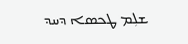ܫܠܼܡ ܛܟܣܐ ܕܚܕ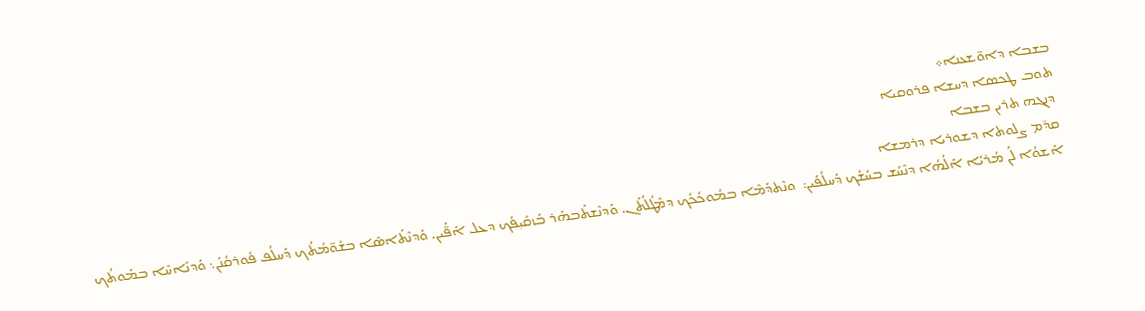ܒܫܒܐ ܕܐܘ̈ܫܥܢܐ܀
ܬܘܒ ܛܟܣܐ ܕܚܫܐ ܦܪܘܩܝܐ
ܕܢܓܗ ܬܪܝܢ ܒܫܒܐ
ܩܕ̄ܡ ܨܠܘܬܐ ܕܫܘܪܝܐ ܕܪܡܫܐ
ܐܰܫܘܳܐ ܠܰܢ ܡܳܪܝܳܐ ܐܰܠܳܗܳܐ ܕܢܶܚܰܫ ܒܚܰܫܳܟ ܕܰܚܠܳܦܰܝܢ:  ܘܢܶܬܕܰܡܶܐ ܒܡܽܘܟܳܟܳܟ ܕܡܶܛܽܠܳܬܰܢ. ܘܰܕܢܶܫܬܰܒܗܰܪ ܒܰܙܩܺܝܼܦܳܟ ܕܥܠ ܐܰܦ̈ܰܝܢ. ܘܰܕܢܶܬܰܐܣܶܐ ܒܫܽܘ̈ܡܳܬܳܟ ܕܰܚܠܳܦ ܦܽܘܪܩܳܢܰܢ܆ ܘܰܕܢܺܐܚܶܐ ܒܡܰܘܬܳܟ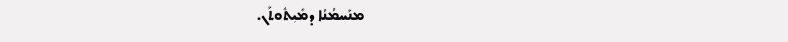ܡܢܰܚܡܳܢܳܐ ܕܡܺܝܼܬܽܘܬܰܢ.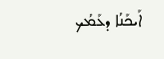ܐܰܝܟܰܢܳܐ ܕܥܰܡܳܟ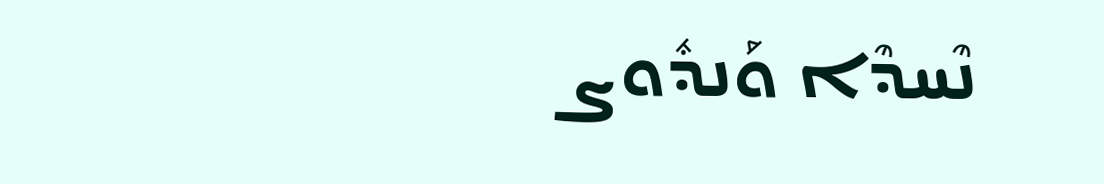ܢܶܚܕܶܐ ܘܰܢܕܽܘܨ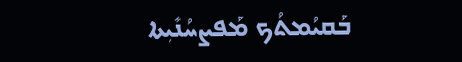ܒܰܩܝܳܡܬܳܟ ܡܰܦܨܚܳܢܺܝܼܬܐ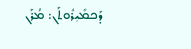ܕܰܟܡܺܝܼܪܽܘܬܰܢ: ܡܳܪܰܢ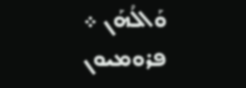ܘܰܐܠܳܗܰܢ ܀
ܦܪܘܡܝܘܢ